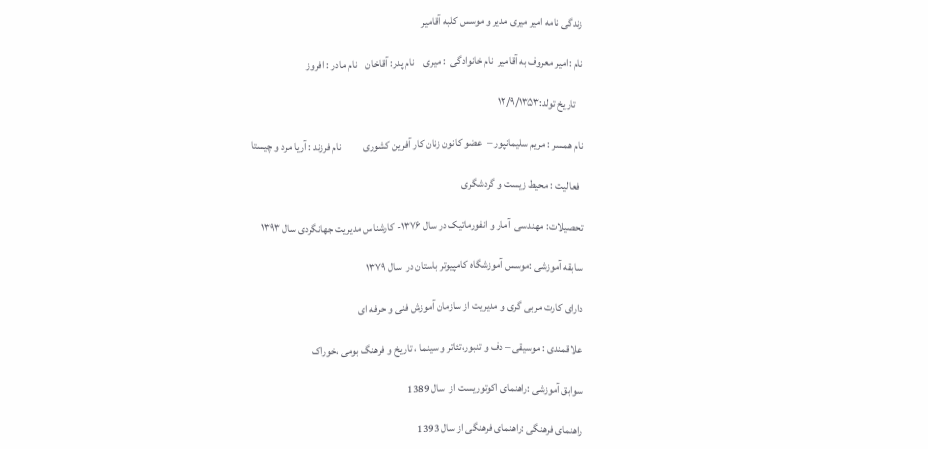زندگی نامه امیر میری مدیر و موسس کلبه آقامیر

نام :امیر معروف به آقامیر  نام خانوادگی  : میری    نام پدر: آقاخان    نام مادر : افروز

   تاریخ تولد:۱۲/۹/۱۳۵۳

نام همسر : مریم سلیمانپور –  عضو کانون زنان کار آفرین کشوری          نام فرزند : آریا مرد و چیستا

 فعالیت : محیط زیست و گردشگری

تحصیلات: مهندسی  آمار و انفورماتیک در سال ۱۳۷۶- کارشناس مدیریت جهانگردی سال ۱۳۹۳

سابقه آموزشی :موسس آموزشگاه کامپیوتر باستان در  سال ۱۳۷۹

دارای کارت مربی گری و مدیریت از سازمان آموزش فنی و حرفه ای

علاقمندی : موسیقی – دف و تنبور،تئاتر و سینما ، تاریخ و فرهنگ بومی ،خوراک

سوابق آموزشی :راهنمای اکوتوریست از  سال 1389

راهنمای فرهنگی :راهنمای فرهنگی از سال 1393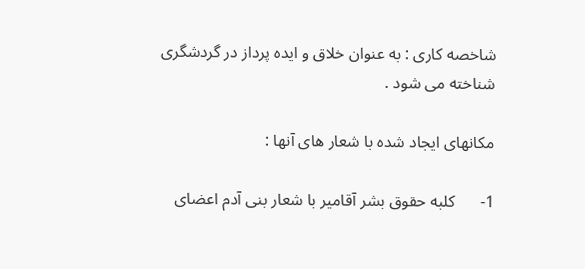شاخصه کاری : به عنوان خلاق و ایده پرداز در گردشگری شناخته می شود .

مکانهای ایجاد شده با شعار های آنها :

1-      کلبه حقوق بشر آقامیر با شعار بنی آدم اعضای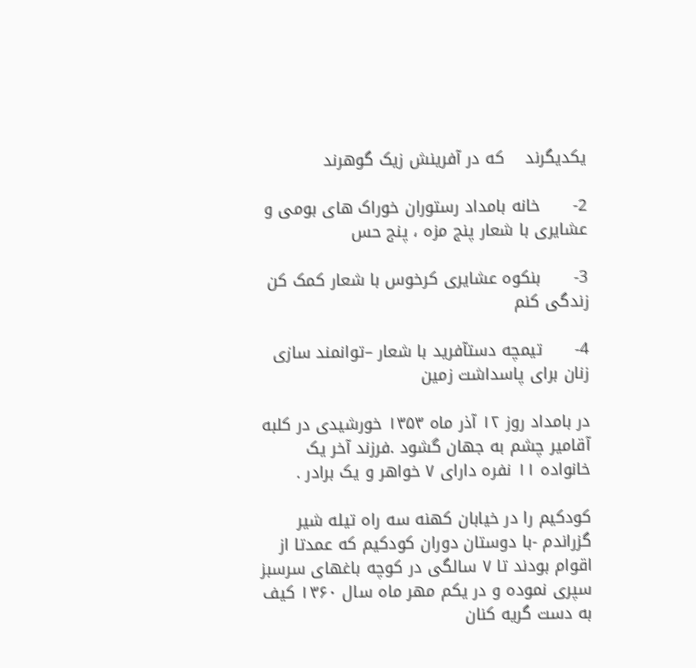یکدیگرند    که در آفرینش زیک گوهرند

2-      خانه بامداد رستوران خوراک های بومی و عشایری با شعار پنج مزه ، پنج حس

3-      بنکوه عشایری کرخوس با شعار کمک کن زندگی کنم

4-      تیمچه دستآفرید با شعار –توانمند سازی زنان برای پاسداشت زمین

در بامداد روز ۱۲ آذر ماه ۱۳۵۳ خورشیدی در کلبه آقامیر چشم به جهان گشود .فرزند آخر یک خانواده ۱۱ نفره دارای ۷ خواهر و یک برادر .

کودکیم را در خیابان کهنه سه راه تیله شیر گزراندم -با دوستان دوران کودکیم که عمدتا از اقوام بودند تا ۷ سالگی در کوچه باغهای سرسبز سپری نموده و در یکم مهر ماه سال ۱۳۶۰ کیف به دست گریه کنان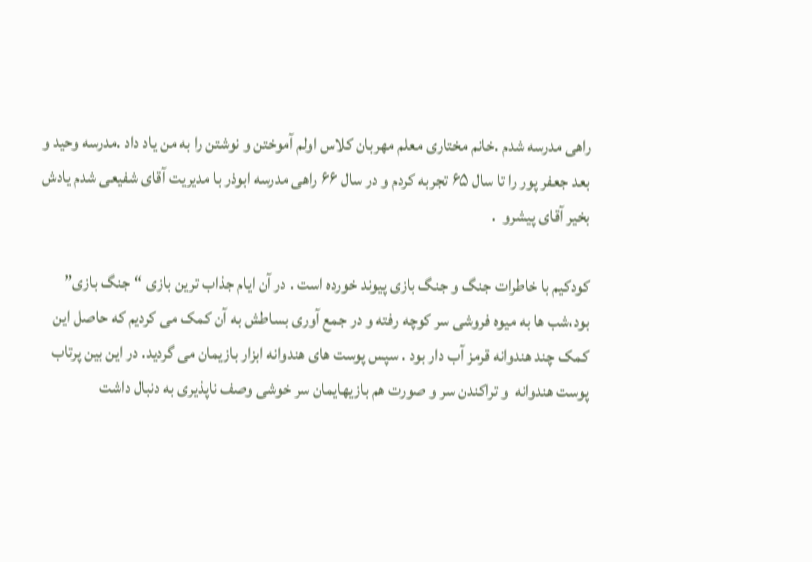راهی مدرسه شدم .خانم مختاری معلم مهربان کلاس اولم آموختن و نوشتن را به من یاد داد .مدرسه وحید و بعد جعفر پور را تا سال ۶۵ تجربه کردم و در سال ۶۶ راهی مدرسه ابوذر با مدیریت آقای شفیعی شدم یادش بخیر آقای پیشرو  .

کودکیم با خاطرات جنگ و جنگ بازی پیوند خورده است . در آن ایام جذاب ترین بازی “جنگ بازی” بود،شب ها به میوه فروشی سر کوچه رفته و در جمع آوری بساطش به آن کمک می کردیم که حاصل این کمک چند هندوانه قرمز آب دار بود . سپس پوست های هندوانه ابزار بازیمان می گردید. در این بین پرتاب پوست هندوانه  و تراکندن سر و صورت هم بازیهایمان سر خوشی وصف ناپذیری به دنبال داشت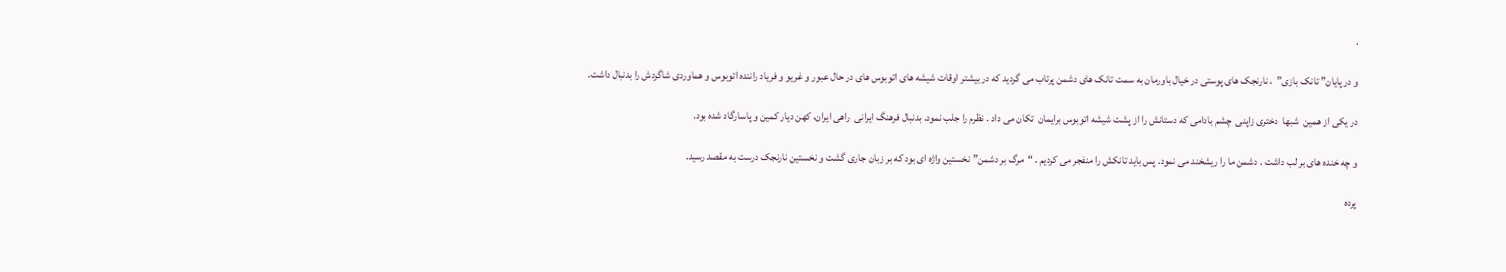.

و در پایان” تانک بازی”  ، نارنجک های پوستی در خیال باورمان به سمت تانک های دشمن پرتاب می گردید که در بیشتر اوقات شیشه های اتوبوس های در حال عبور و غریو و فریاد راننده اتوبوس و هماوردی شاگردش را بدنبال داشت.

در یکی از همین  شبها  دختری زاپنی  چشم بادامی که دستانش را از پشت شیشه اتوبوس برایمان  تکان می داد . نظرم را جلب نمود. بدنبال فرهنگ ایرانی  راهی ایران، کهن دیار کمین و پاسارگاد شده بود.

و چه خنده های بر لب داشت . دشمن ما را ریشخند می نمود. پس باید تانکش را منفجر می کردیم . “مرگ بر دشمن” نخستین واژه ای بود که بر زبان جاری گشت و نخستین نارنجک درست به مقصد رسید.

پرده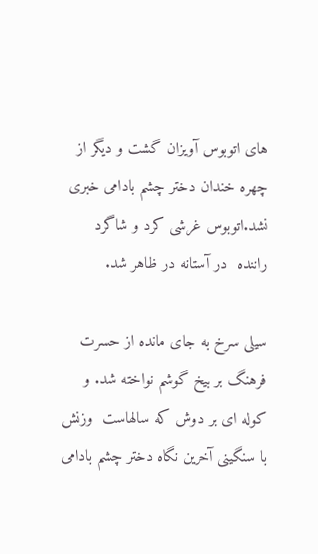های اتوبوس آویزان گشت و دیگر از چهره خندان دختر چشم بادامی خبری نشد.اتوبوس غرشی کرد و شاگرد راننده  در آستانه در ظاهر شد.

سیلی سرخ به جای مانده از حسرت فرهنگ بر بیخ گوشم نواخته شد. و کوله ای بر دوش که سالهاست  وزنش با سنگینی آخرین نگاه دختر چشم بادامی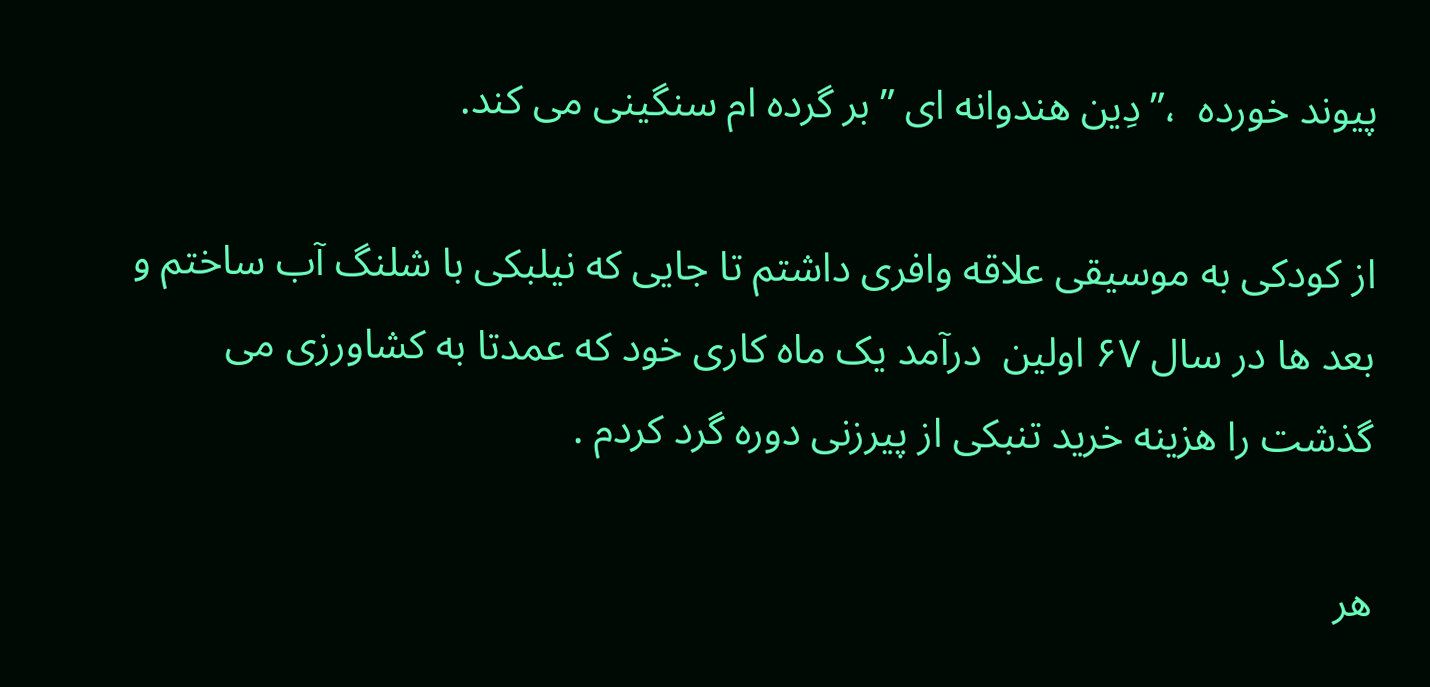پیوند خورده  ،”دِین هندوانه ای ” بر گرده ام سنگینی می کند.

از کودکی به موسیقی علاقه وافری داشتم تا جایی که نیلبکی با شلنگ آب ساختم و بعد ها در سال ۶۷ اولین  درآمد یک ماه کاری خود که عمدتا به کشاورزی می گذشت را هزینه خرید تنبکی از پیرزنی دوره گرد کردم .

هر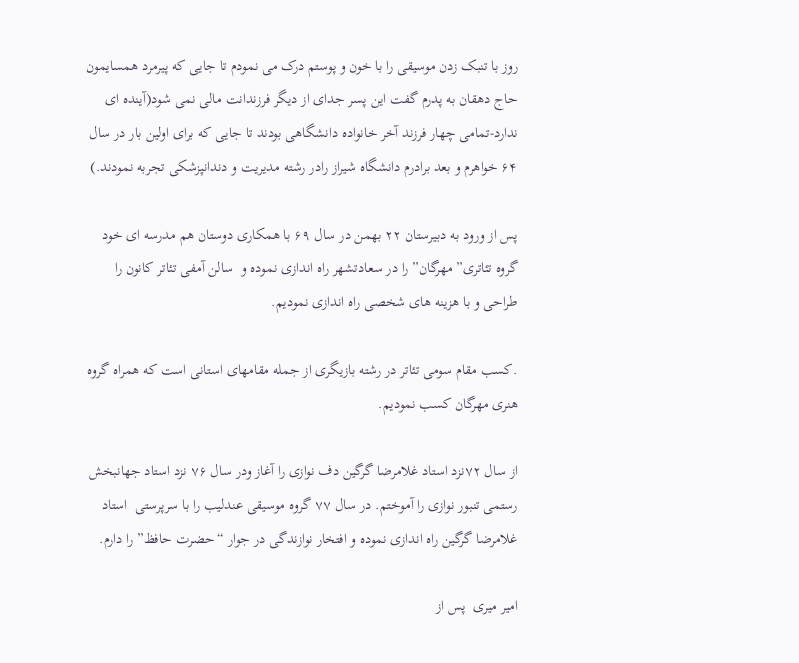روز با تنبک زدن موسیقی را با خون و پوستم درک می نمودم تا جایی که پیرمرد همسایمون حاج دهقان به پدرم گفت این پسر جدای از دیگر فرزندانت مالی نمی شود(آینده ای ندارد-تمامی چهار فرزند آخر خانواده دانشگاهی بودند تا جایی که برای اولین بار در سال ۶۴ خواهرم و بعد برادرم دانشگاه شیراز رادر رشته مدیریت و دندانپزشکی تجربه نمودند.)

پس از ورود به دبیرستان ۲۲ بهمن در سال ۶۹ با همکاری دوستان هم مدرسه ای خود گروه تئاتری” مهرگان” را در سعادتشهر راه اندازی نموده و  سالن آمفی تئاتر کانون را طراحی و با هزینه های شخصی راه اندازی نمودیم.

.کسب مقام سومی تئاتر در رشته بازیگری از جمله مقامهای استانی است که همراه گروه هنری مهرگان کسب نمودیم.

از سال ۷۲نزد استاد غلامرضا گرگین دف نوازی را آغاز ودر سال ۷۶ نزد استاد جهانبخش رستمی تنبور نوازی را آموختم. در سال ۷۷ گروه موسیقی عندلیب را با سرپرستی  استاد غلامرضا گرگین راه اندازی نموده و افتخار نوازندگی در جوار “حضرت حافظ” را دارم.

امیر میری  پس از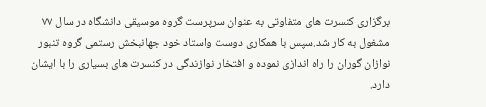برگزاری کنسرت های متفاوتی به عنوان سرپرست گروه موسیقی دانشگاه در سال ۷۷ مشغول به کار شد.سپس با همکاری دوست واستاد خود جهانبخش رستمی گروه تنبور نوازان گوران را راه اندازی نموده و افتخار نوازندگی در کنسرت های بسیاری را با ایشان دارد.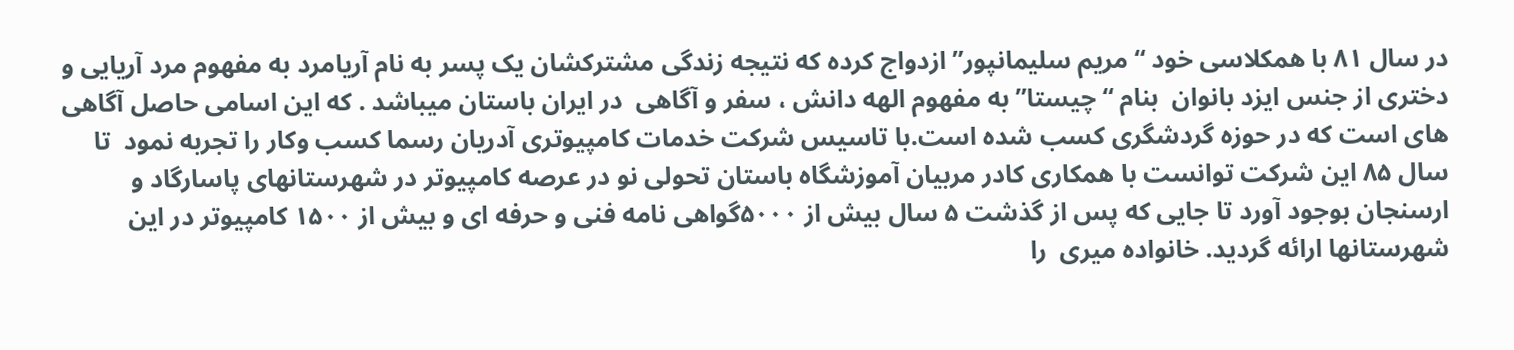در سال ۸۱ با همکلاسی خود “مریم سلیمانپور” ازدواج کرده که نتیجه زندگی مشترکشان یک پسر به نام آریامرد به مفهوم مرد آریایی و دختری از جنس ایزد بانوان  بنام “چیستا” به مفهوم الهه دانش ، سفر و آگاهی  در ایران باستان میباشد . که این اسامی حاصل آگاهی های است که در حوزه گردشگری کسب شده است.با تاسیس شرکت خدمات کامپیوتری آدریان رسما کسب وکار را تجربه نمود  تا سال ۸۵ این شرکت توانست با همکاری کادر مربیان آموزشگاه باستان تحولی نو در عرصه کامپیوتر در شهرستانهای پاسارگاد و ارسنجان بوجود آورد تا جایی که پس از گذشت ۵ سال بیش از ۵۰۰۰گواهی نامه فنی و حرفه ای و بیش از ۱۵۰۰ کامپیوتر در این شهرستانها ارائه گردید. خانواده میری  را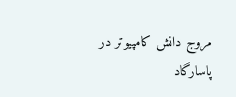مروج دانش کامپیوتر در پاسارگاد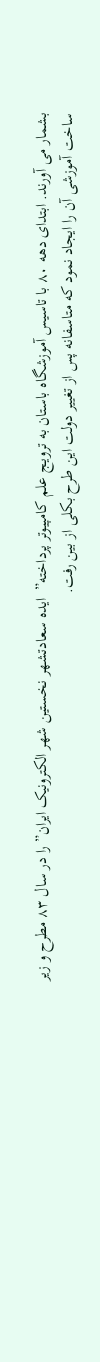بشمار می آورند. ابتدای دهه ۸۰ با تاسیس آموزشگاه باستان به ترویج علم کامپیوتر پرداخته”  ایده سعادتشهر نخستین شهر الکترونیک ایران” را در سال ۸۳ مطرح و زیر ساخت آموزشی آن را ایجاد نمود که متاسفانه پس از تغییر دولت این طرح بکلی از بین رفت.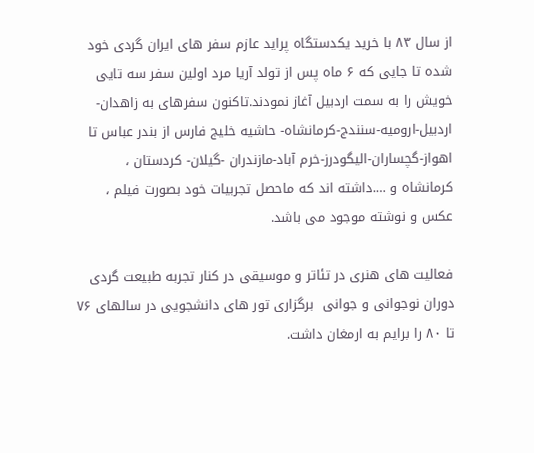از سال ۸۳ با خرید یکدستگاه پراید عازم سفر های ایران گردی خود شده تا جایی که ۶ ماه پس از تولد آریا مرد اولین سفر سه تایی خویش را به سمت اردبیل آغاز نمودند.تاکنون سفرهای به زاهدان-اردبیل-ارومیه-سنندج-کرمانشاه- حاشیه خلیج فارس از بندر عباس تا اهواز-گچساران-الیگودرز-خرم آباد-مازندران -گیلان- کردستان ، کرمانشاه و ….داشته اند که ماحصل تجربیات خود بصورت فیلم ، عکس و نوشته موجود می باشد.

فعالیت های هنری در تئاتر و موسیقی در کنار تجربه طبیعت گردی دوران نوجوانی و جوانی  برگزاری تور های دانشجویی در سالهای ۷۶ تا ۸۰ را برایم به ارمغان داشت.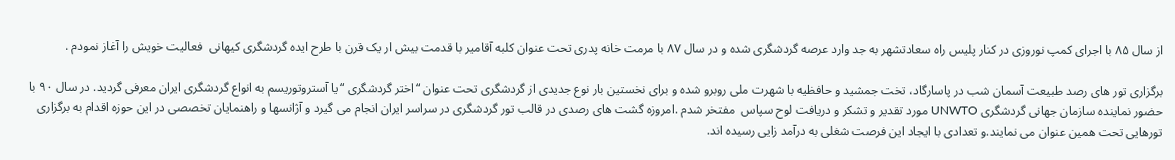از سال ۸۵ با اجرای کمپ نوروزی در کنار پلیس راه سعادتشهر به جد وارد عرصه گردشگری شده و در سال ۸۷ با مرمت خانه پدری تحت عنوان کلبه آقامیر با قدمت بیش ار یک قرن با طرح ایده گردشگری کیهانی  فعالیت خویش را آغاز نمودم .

برگزاری تور های رصد طبیعت آسمان شب در پاسارگاد، تخت جمشید و حافظیه با شهرت ملی روبرو شده و برای نخستین بار نوع جدیدی از گردشگری تحت عنوان “اختر گردشگری “یا آستروتوریسم به انواع گردشگری ایران معرفی گردید. در سال ۹۰ با حضور نماینده سازمان جهانی گردشگری UNWTO مورد تقدیر و تشکر و دریافت لوح سپاس  مفتخر شدم .امروزه گشت های رصدی در قالب تور گردشگری در سراسر ایران انجام می گیرد و آژانسها و راهنمایان تخصصی در این حوزه اقدام به برگزاری تورهایی تحت همین عنوان می نمایند.و تعدادی با ایجاد این فرصت شغلی به درآمد زایی رسیده اند.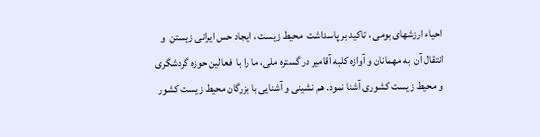احیاء ارزشهای بومی ، تاکید بر پاسداشت  محیط زیست ، ایجاد حس ایرانی زیستن  و انتقال آن  به مهمانان و آوازه کلبه آقامیر در گستره ملی، ما را با  فعالین حوزه گردشگری و محیط زیست کشوری آشنا نمود. هم نشینی و آشنایی با بزرگان محیط زیست کشور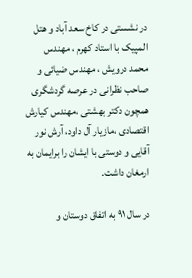در نشستی در کاخ سعد آباد و هتل المپیک با استاد کهرم ، مهندس محمد درویش ، مهندس ضیائی و صاحب نظرانی در عرصه گردشگری همچون دکتر بهشتی ،مهندس کیارش اقتصادی ،مازیار آل داود، آرش نور آقایی و دوستی با ایشان را برایمان به ارمغان داشت.

در سال ۹۱ به اتفاق دوستان و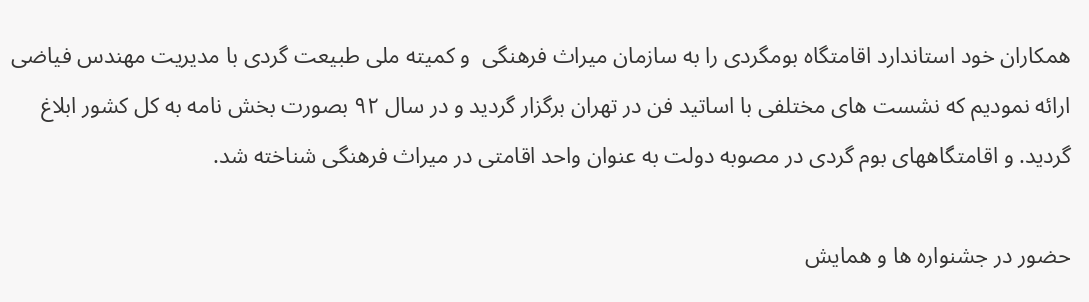همکاران خود استاندارد اقامتگاه بومگردی را به سازمان میراث فرهنگی  و کمیته ملی طبیعت گردی با مدیریت مهندس فیاضی ارائه نمودیم که نشست های مختلفی با اساتید فن در تهران برگزار گردید و در سال ۹۲ بصورت بخش نامه به کل کشور ابلاغ گردید. و اقامتگاههای بوم گردی در مصوبه دولت به عنوان واحد اقامتی در میراث فرهنگی شناخته شد.

حضور در جشنواره ها و همایش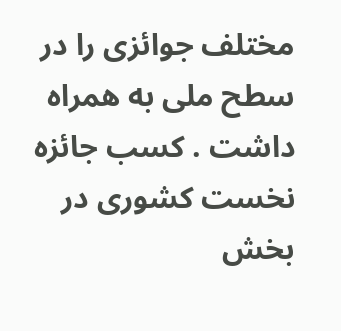مختلف جوائزی را در سطح ملی به همراه داشت . کسب جائزه نخست کشوری در بخش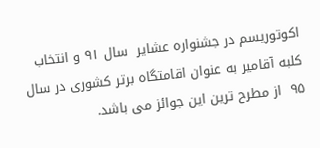اکوتوریسم در جشنواره عشایر  سال ۹۱ و انتخاب کلبه آقامیر به عنوان اقامتگاه برتر کشوری در سال ۹۵  از مطرح ترین این جوائز می باشد.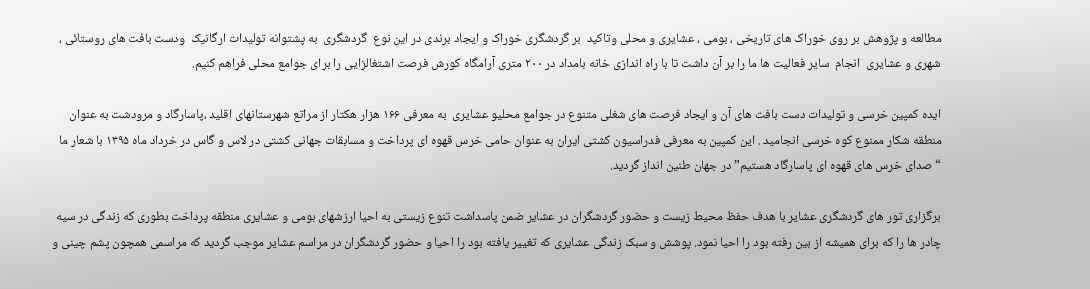مطالعه و پژوهش بر روی خوراک های تاریخی ، بومی ، عشایری و محلی وتاکید  بر گردشگری خوراک و ایجاد برندی در این نوع  گردشگری  به پشتوانه تولیدات ارگانیک  ودست بافت های روستائی ، شهری و عشایری  انجام  سایر فعالیت ها ما را بر آن داشت تا با راه اندازی خانه بامداد در ۲۰۰ متری آرامگاه کورش فرصت اشتغالزایی را برای جوامع محلی فراهم کنیم.

ایده کمپین خرسی و تولیدات دست بافت های آن و ایجاد فرصت های شغلی متنوع در جوامع محلیو عشایری  به معرفی ۱۶۶ هزار هکتار از مراتع شهرستانهای اقلید ،پاسارگاد و مرودشت به عنوان منطقه شکار ممنوع کوه خرسی انجامید . این کمپین به معرفی فدراسیون کشتی ایران به عنوان حامی خرس قهوه ای پرداخت و مسابقات جهانی کشتی در لاس و گاس در خرداد ماه ۱۳۹۵ با شعار ما “صدای خرس های قهوه ای پاسارگاد هستیم” در جهان طنین انداز گردید.

برگزاری تور های گردشگری عشایر با هدف حفظ محیط زیست و حضور گردشگران در عشایر ضمن پاسداشت تنوع زیستی به احیا ارزشهای بومی و عشایری منطقه پرداخت بطوری که زندگی در سیه چادر ها را که برای همیشه از بین رفته بود را احیا نمود. پوشش و سبک زندگی عشایری که تغییر یافته بود را احیا و حضور گردشگران در مراسم عشایر موجب گردید که مراسمی همچون پشم چینی و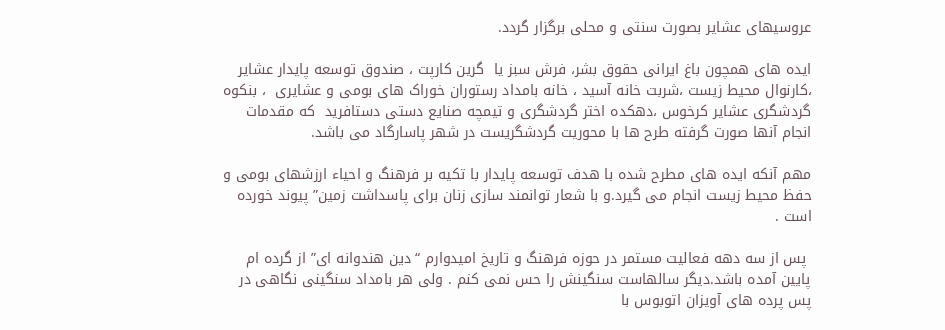عروسیهای عشایر بصورت سنتی و محلی برگزار گردد.

ایده های همچون باغ ایرانی حقوق بشر، فرش سبز یا  گرین کارپت ، صندوق توسعه پایدار عشایر ،کارنوال محیط زیست ،شربت خانه آسید ، خانه بامداد رستوران خوراک های بومی و عشایری  ، بنکوه گردشگری عشایر کرخوس ،دهکده اختر گردشگری و تیمچه صنایع دستی دستافرید  که مقدمات انجام آنها صورت گرفته طرح ها با محوریت گردشگریست در شهر پاسارگاد می باشد.

مهم آنکه ایده های مطرح شده با هدف توسعه پایدار با تکیه بر فرهنگ و احیاء ارزشهای بومی و حفظ محیط زیست انجام می گیرد.و با شعار توانمند سازی زنان برای پاسداشت زمین” پیوند خورده است .

 پس از سه دهه فعالیت مستمر در حوزه فرهنگ و تاریخ امیدوارم “دین هندوانه ای” از گرده ام پایین آمده باشد.دیگر سالهاست سنگینش را حس نمی کنم . ولی هر بامداد سنگینی نگاهی در  پس پرده های آویزان اتوبوس با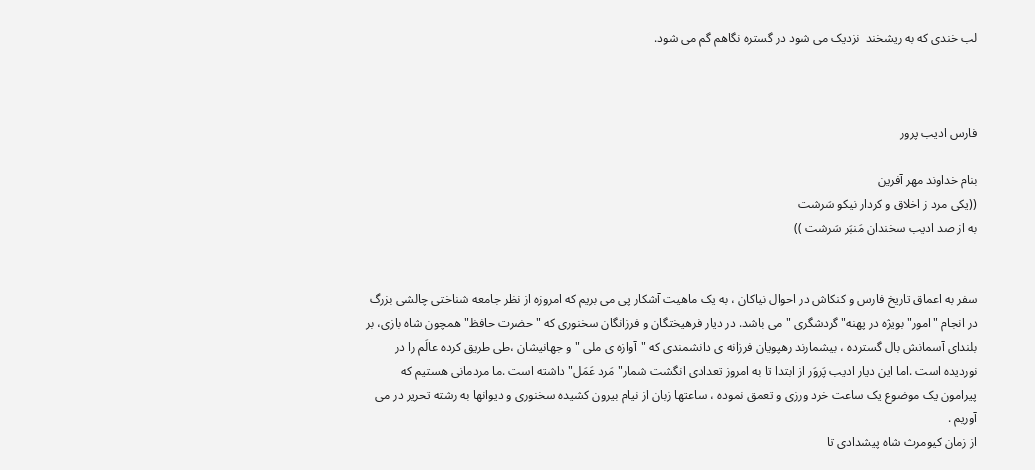لب خندی که به ریشخند  نزدیک می شود در گستره نگاهم گم می شود.



فارس ادیب پرور

بنام خداوند مهر آفرین
((یکی مرد ز اخلاق و کردار نیکو سَرشت
به از صد ادیب سخندان مَنبَر سَرشت ))


سفر به اعماق تاریخ فارس و کنکاش در احوال نیاکان ، به یک ماهیت آشکار پی می بریم که امروزه از نظر جامعه شناختی چالشی بزرگ در انجام "امور" بویژه در پهنه" گردشگری "می باشد. در دیار فرهیختگان و فرزانگان سخنوری که "حضرت حافظ" همچون شاه بازی، بر بلندای آسمانش بال گسترده ، بیشمارند رهپویان فرزانه ی دانشمندی که "آوازه ی ملی "و جهانیشان ،طی طریق کرده عالَم را در نوردیده است .اما این دیار ادیب پَروَر از ابتدا تا به امروز تعدادی انگشت شمار" مَرد عَمَل" داشته است .ما مردمانی هستیم که پیرامون یک موضوع یک ساعت خرد ورزی و تعمق نموده ، ساعتها زبان از نیام بیرون کشیده سخنوری و دیوانها به رشته تحریر در می آوریم .
از زمان کیومرث شاه پیشدادی تا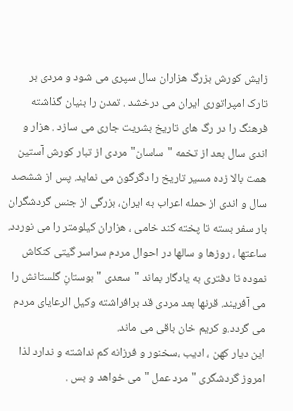زایش کورش بزرگ هزاران سال سپری می شود و مردی بر تارک امپراتوری ایران می درخشد . تمدن را بنیان گذاشته فرهنگ را در رگ های تاریخ بشریت جاری می سازد . هزار و اندی سال بعد از تخمه "ساسان" مردی از تبار کورش آستین همت بالا زده مسیر تاریخ را دگرگون می نماید. پس از ششصد سال و اندی از حمله اعراب به ایران، بزرگی از جنس گردشگران بار سفر بسته تا پخته کند خامی ، هزاران کیلومتر را می نوردد. ساعتها ، روزها و سالها در احوال مردم سراسر گیتی کنکاش نموده تا دفتری به یادگار بماند "سعدی " بوستانِ گلستانش را می آفریند. قرنها بعد مردی قد برافراشته وکیل الرعایای مردم می گردد.و کریم خان باقی می ماند.
این دیار کهن ، ادیب ،سخنور و فرزانه کم نداشته و ندارد لذا امروز گردشگری "مرد عمل "می خواهد و بس .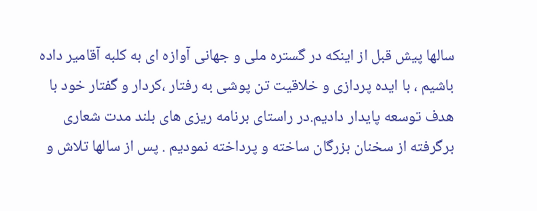سالها پیش قبل از اینکه در گستره ملی و جهانی آوازه ای به کلبه آقامیر داده باشیم ، با ایده پردازی و خلاقیت تن پوشی به رفتار ،کردار و گفتار خود با هدف توسعه پایدار دادیم.در راستای برنامه ریزی های بلند مدت شعاری برگرفته از سخنان بزرگان ساخته و پرداخته نمودیم . پس از سالها تلاش و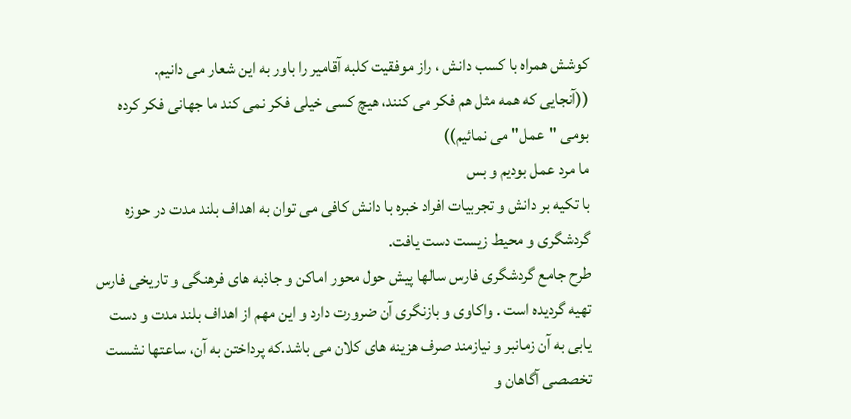کوشش همراه با کسب دانش ، راز موفقیت کلبه آقامیر را باور به این شعار می دانیم.
((آنجایی که همه مثل هم فکر می کنند، هیچ کسی خیلی فکر نمی کند ما جهانی فکر کرده بومی "عمل" می نمائیم))
ما مرد عمل بودیم و بس
با تکیه بر دانش و تجربیات افراد خبره با دانش کافی می توان به اهداف بلند مدت در حوزه گردشگری و محیط زیست دست یافت.
طرح جامع گردشگری فارس سالها پیش حول محور اماکن و جاذبه های فرهنگی و تاریخی فارس تهیه گردیده است . واکاوی و بازنگری آن ضرورت دارد و این مهم از اهداف بلند مدت و دست یابی به آن زمانبر و نیازمند صرف هزینه های کلان می باشد.که پرداختن به آن، ساعتها نشست تخصصی آگاهان و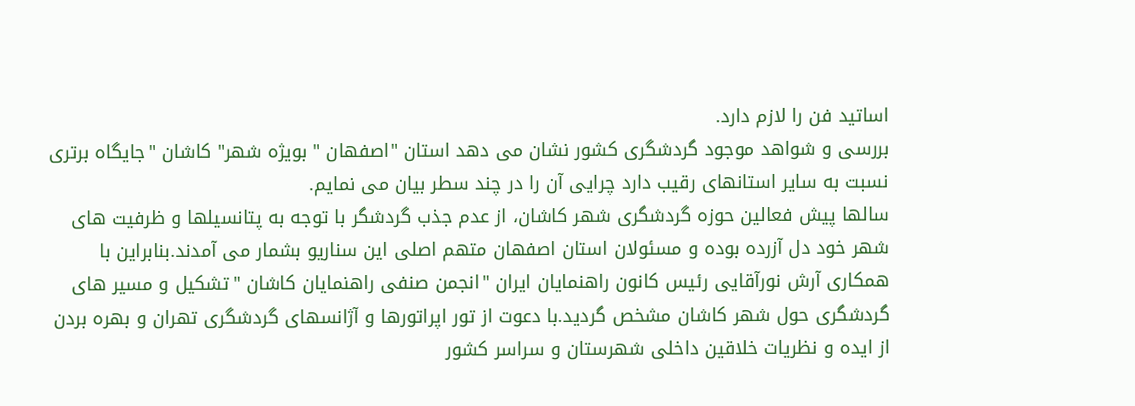اساتید فن را لازم دارد.
بررسی و شواهد موجود گردشگری کشور نشان می دهد استان "اصفهان " بویژه شهر" کاشان "جایگاه برتری نسبت به سایر استانهای رقیب دارد چرایی آن را در چند سطر بیان می نمایم.
سالها پیش فعالین حوزه گردشگری شهر کاشان، از عدم جذب گردشگر با توجه به پتانسیلها و ظرفیت های شهر خود دل آزرده بوده و مسئولان استان اصفهان متهم اصلی این سناریو بشمار می آمدند.بنابراین با همکاری آرش نورآقایی رئیس کانون راهنمایان ایران "انجمن صنفی راهنمایان کاشان "تشکیل و مسیر های گردشگری حول شهر کاشان مشخص گردید.با دعوت از تور اپراتورها و آژانسهای گردشگری تهران و بهره بردن از ایده و نظریات خلاقین داخلی شهرستان و سراسر کشور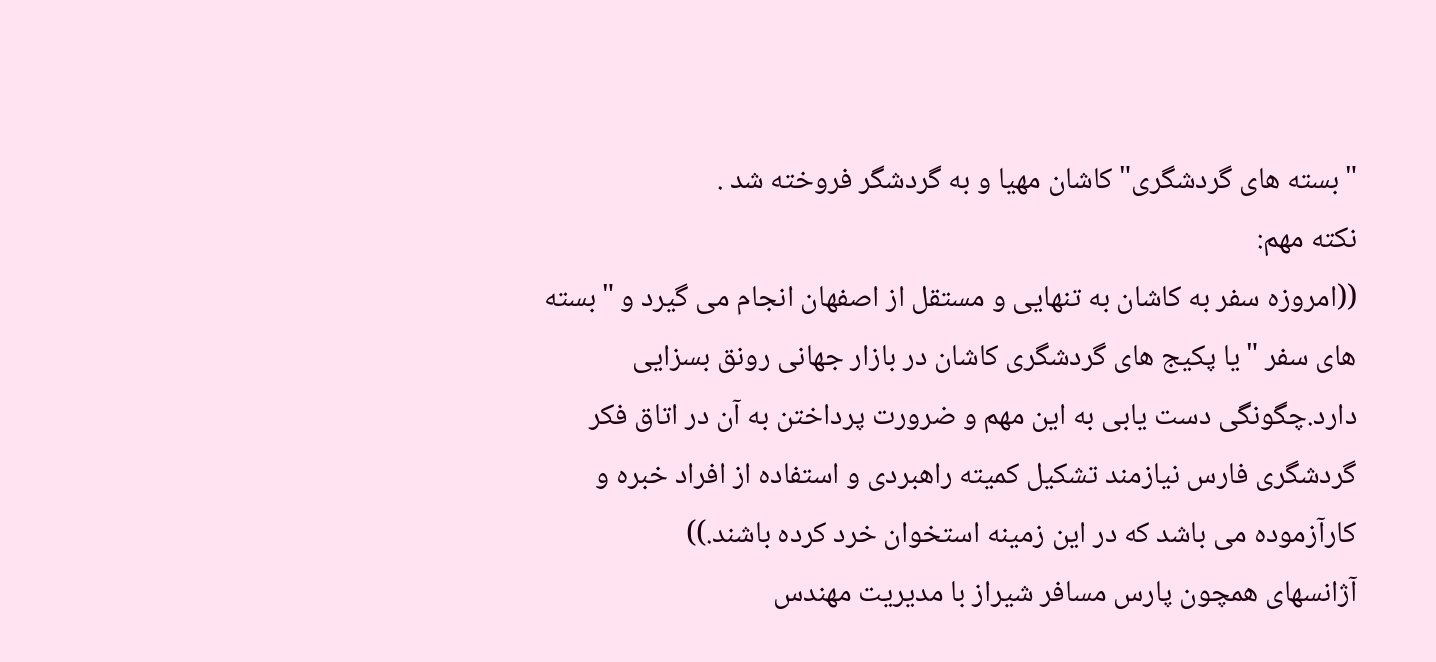"بسته های گردشگری" کاشان مهیا و به گردشگر فروخته شد .
نکته مهم:
((امروزه سفر به کاشان به تنهایی و مستقل از اصفهان انجام می گیرد و "بسته های سفر "یا پکیج های گردشگری کاشان در بازار جهانی رونق بسزایی دارد.چگونگی دست یابی به این مهم و ضرورت پرداختن به آن در اتاق فکر گردشگری فارس نیازمند تشکیل کمیته راهبردی و استفاده از افراد خبره و کارآزموده می باشد که در این زمینه استخوان خرد کرده باشند.))
آژانسهای همچون پارس مسافر شیراز با مدیریت مهندس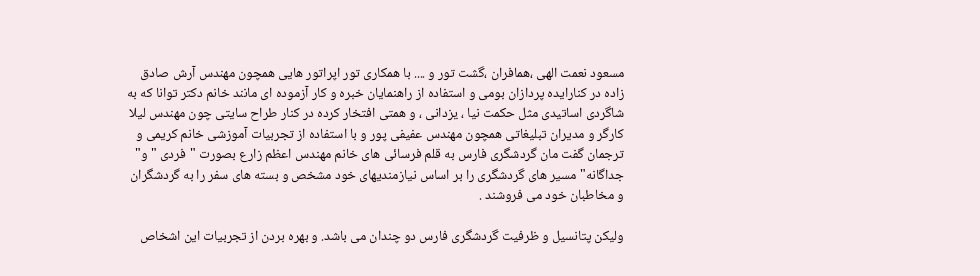مسعود نعمت الهی ،همافران ،گشت تور و .... با همکاری تور اپراتور هایی همچون مهندس آرش صادق زاده در کنارایده پردازان بومی و استفاده از راهنمایان خبره و کار آزموده ای مانند خانم دکتر توانا که به شاگردی اساتیدی مثل حکمت نیا ، یزدانی ، و همتی افتخار کرده در کنار طراح سایتی چون مهندس لیلا کارگر و مدیران تبلیغاتی همچون مهندس عفیفی پور و با استفاده از تجربیات آموزشی خانم کریمی و ترجمان گفت مان گردشگری فارس به قلم فرسائی های خانم مهندس اعظم زارع بصورت "فردی "و" جداگانه" مسیر های گردشگری را بر اساس نیازمندیهای خود مشخص و بسته های سفر را به گردشگران و مخاطبان خود می فروشند .

ولیکن پتانسیل و ظرفیت گردشگری فارس دو چندان می باشد. و بهره بردن از تجربیات این اشخاص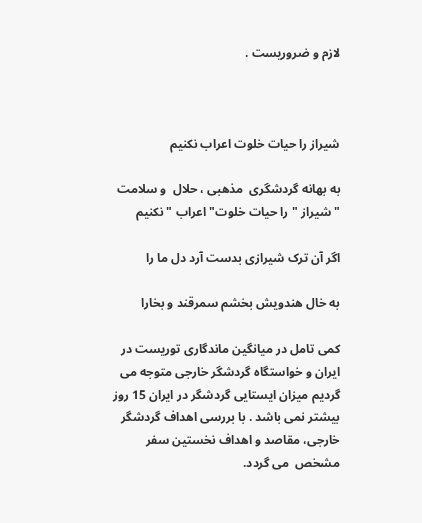لازم و ضروریست .



شیراز را حیات خلوت اعراب نکنیم

به بهانه گردشگری  مذهبی ، حلال  و سلامت "شیراز "را حیات خلوت" اعراب " نکنیم

اگر آن ترک شیرازی بدست آرد دل ما را

به خال هندویش بخشم سمرقند و بخارا

کمی تامل در میانگین ماندگاری توریست در ایران و خواستگاه گردشگر خارجی متوجه می گردیم میزان ایستایی گردشگر در ایران 15 روز بیشتر نمی باشد . با بررسی اهداف گردشگر خارجی، مقاصد و اهداف نخستین سفر مشخص  می گردد.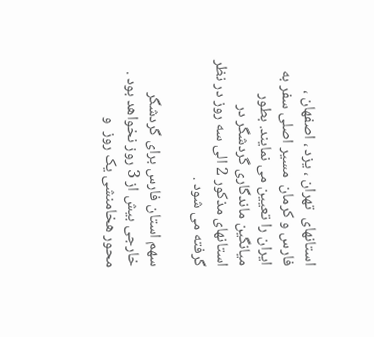استانهای  تهران ، یزد ، اصفهان ، فارس و کرمان  مسیر اصلی سفر به ایران را تعیین می نمایند. بطور میانگین ماندگاری گردشگر در استانهای مذکور 2 الی سه روز در نظر گرفته می شود .

سهم استان فارس برای گردشگر خارجی بیش از 3 روز نخواهد بود . محور هخامنشی یک روز  و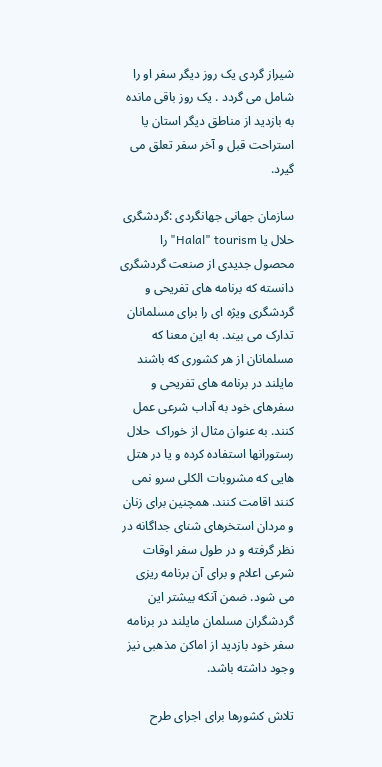شیراز گردی یک روز دیگر سفر او را شامل می گردد . یک روز باقی مانده به بازدید از مناطق دیگر استان یا استراحت قبل و آخر سفر تعلق می گیرد.

سازمان جهانی جهانگردی :گردشگری حلال یا Halal" tourism" را محصول جدیدی از صنعت گردشگری دانسته که برنامه های تفریحی و گردشگری ویژه ای را برای مسلمانان تدارک می بیند. به این معنا که مسلمانان از هر کشوری که باشند مایلند در برنامه های تفریحی و سفرهای خود به آداب شرعی عمل کنند. به عنوان مثال از خوراک  حلال رستورانها استفاده کرده و یا در هتل هایی که مشروبات الکلی سرو نمی کنند اقامت کنند. همچنین برای زنان و مردان استخرهای شنای جداگانه در نظر گرفته و در طول سفر اوقات شرعی اعلام و برای آن برنامه ریزی می شود. ضمن آنکه بیشتر این گردشگران مسلمان مایلند در برنامه سفر خود بازدید از اماکن مذهبی نیز وجود داشته باشد.

تلاش کشورها برای اجرای طرح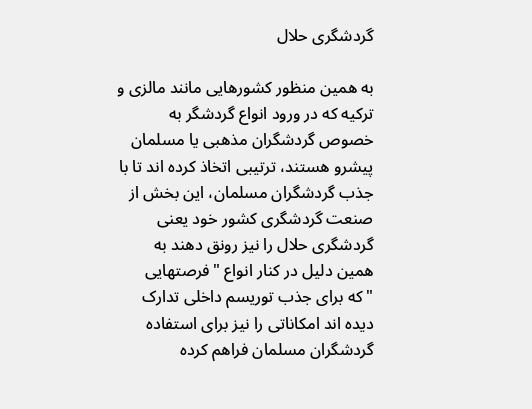گردشگری حلال

به همین منظور کشورهایی مانند مالزی و ترکیه که در ورود انواع گردشگر به خصوص گردشگران مذهبی یا مسلمان پیشرو هستند، ترتیبی اتخاذ کرده اند تا با جذب گردشگران مسلمان، این بخش از صنعت گردشگری کشور خود یعنی گردشگری حلال را نیز رونق دهند به همین دلیل در کنار انواع "فرصتهایی "که برای جذب توریسم داخلی تدارک دیده اند امکاناتی را نیز برای استفاده گردشگران مسلمان فراهم کرده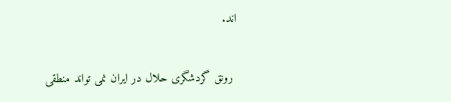اند.

 رونق گردشگری حلال در ایران نمی تواند منطقی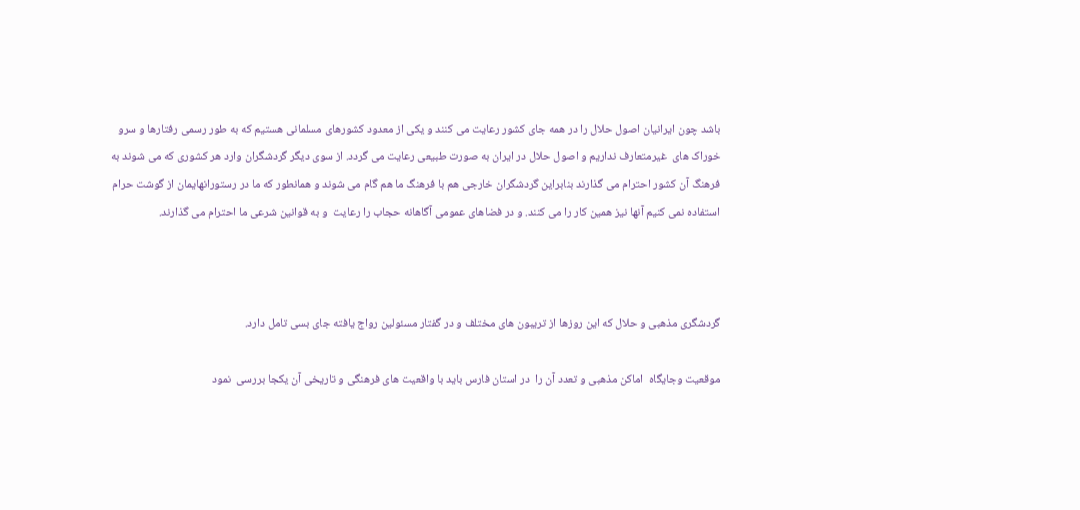باشد چون ایرانیان اصول حلال را در همه جای کشور رعایت می کنند و یکی از معدود کشورهای مسلمانی هستیم که به طور رسمی رفتارها و سرو خوراک های  غیرمتعارف نداریم و اصول حلال در ایران به صورت طبیعی رعایت می گردد. از سوی دیگر گردشگران وارد هر کشوری که می شوند به فرهنگ آن کشور احترام می گذارند بنابراین گردشگران خارجی هم با فرهنگ ما هم گام می شوند و همانطور که ما در رستورانهایمان از گوشت حرام استفاده نمی کنیم آنها نیز همین کار را می کنند. و در فضاهای عمومی آگاهانه حجاب را رعایت  و به قوانین شرعی ما احترام می گذارند.



گردشگری مذهبی و حلال که این روزها از تریبون های مختلف و در گفتار مسئولین رواج یافته جای بسی تامل دارد.

موقعیت وجایگاه  اماکن مذهبی و تعدد آن را  در استان فارس باید با واقعیت های فرهنگی و تاریخی آن یکجا بررسی  نمود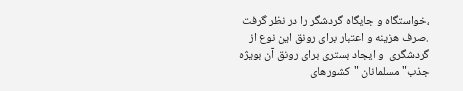،خواستگاه و جایگاه گردشگر را در نظر گرفت .صرف هزینه و اعتبار برای رونق این نوع از گردشگری  و ایجاد بستری برای رونق آن بویژه جذب" مسلمانان "کشورهای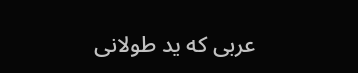عربی که ید طولانی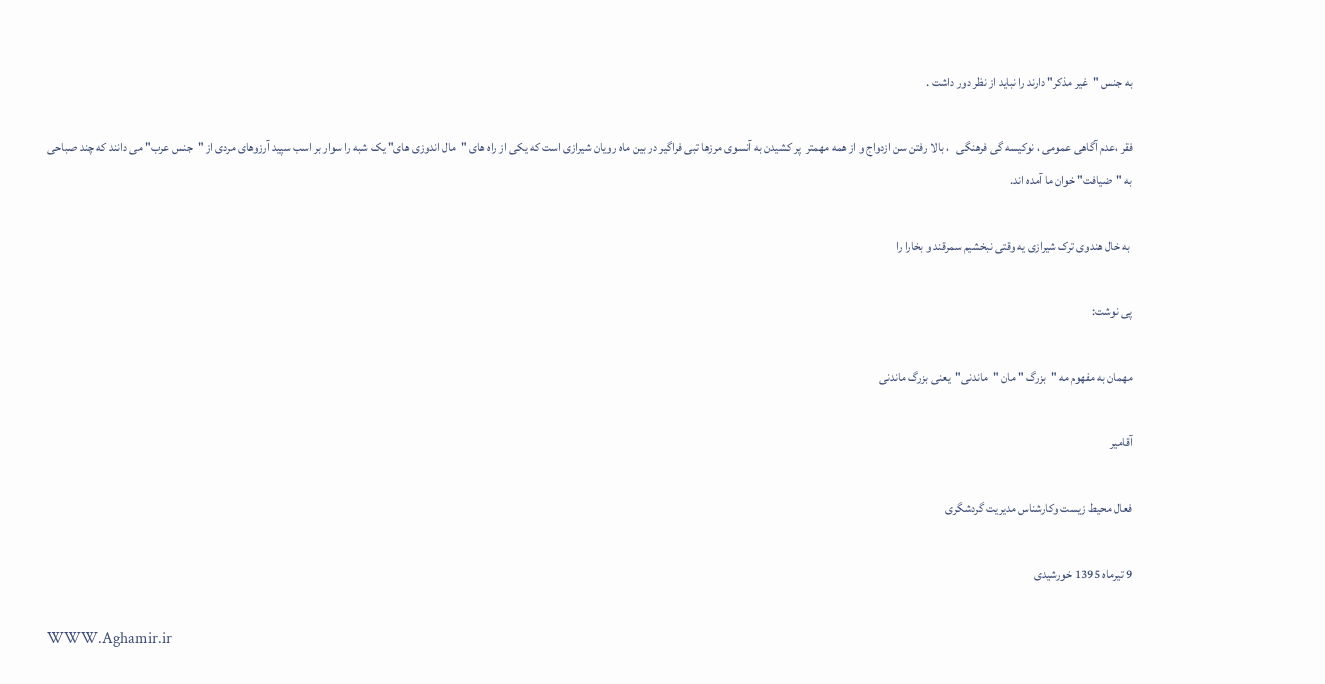به جنس "غیر مذکر" دارند را نباید از نظر دور داشت .

فقر ،عدم آگاهی عمومی ، نوکیسه گی فرهنگی   ، بالا رفتن سن ازدواج و از همه مهمتر  پر کشیدن به آنسوی مرزها تبی فراگیر در بین ماه رویان شیرازی است که یکی از راه های "مال اندوزی های" یک شبه را سوار بر اسب سپید آرزوهای مردی از "جنس عرب" می دانند که چند صباحی به "ضیافت" خوان ما آمده اند.

 به خال هندوی ترک شیرازی یه وقتی نبخشیم سمرقند و بخارا را

پی نوشت:

مهمان به مفهوم مه "بزرگ " مان "ماندنی"  یعنی بزرگ ماندنی

آقامیر

فعال محیط زیست وکارشناس مدیریت گردشگری

9 تیرماه 1395 خورشیدی

WWW.Aghamir.ir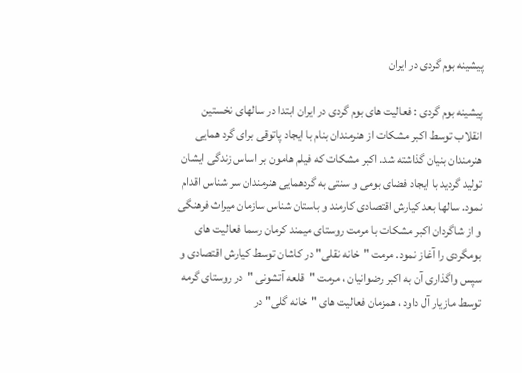پیشینه بوم گردی در ایران

پیشینه بوم گردی : فعالیت های بوم گردی در ایران ابتدا در سالهای نخستین انقلاب توسط اکبر مشکات از هنرمندان بنام با ایجاد پاتوقی برای گرد همایی هنرمندان بنیان گذاشته شد. اکبر مشکات که فیلم هامون بر اساس زندگی ایشان تولید گردید با ایجاد فضای بومی و سنتی به گردهمایی هنرمندان سر شناس اقدام نمود. سالها بعد کیارش اقتصادی کارمند و باستان شناس سازمان میراث فرهنگی و از شاگردان اکبر مشکات با مرمت روستای میمند کرمان رسما فعالیت های بومگردی را آغاز نمود. مرمت "خانه نقلی" در کاشان توسط کیارش اقتصادی و سپس واگذاری آن به اکبر رضوانیان ، مرمت "قلعه آتشونی "در روستای گرمه توسط مازیار آل داود ، همزمان فعالیت های "خانه گلی" در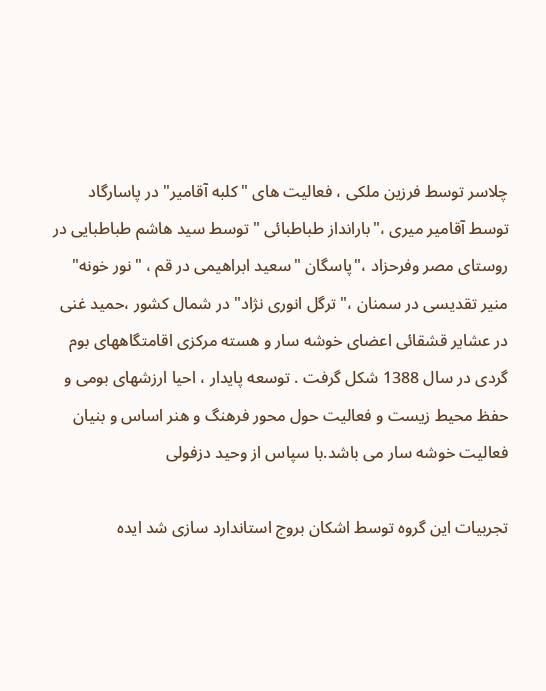چلاسر توسط فرزین ملکی ، فعالیت های "کلبه آقامیر" در پاسارگاد توسط آقامیر میری ،"بارانداز طباطبائی "توسط سید هاشم طباطبایی در روستای مصر وفرحزاد ،"پاسگان "سعید ابراهیمی در قم ، "نور خونه" منیر تقدیسی در سمنان ،"ترگل انوری نژاد" در شمال کشور ،حمید غنی در عشایر قشقائی اعضای خوشه سار و هسته مرکزی اقامتگاههای بوم گردی در سال 1388 شکل گرفت . توسعه پایدار ، احیا ارزشهای بومی و حفظ محیط زیست و فعالیت حول محور فرهنگ و هنر اساس و بنیان فعالیت خوشه سار می باشد.با سپاس از وحید دزفولی

تجربیات این گروه توسط اشکان بروج استاندارد سازی شد ایده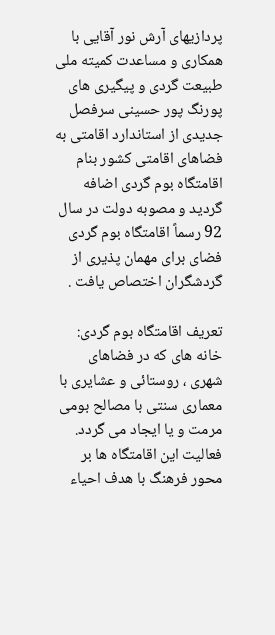پردازیهای آرش نور آقایی با همکاری و مساعدت کمیته ملی طبیعت گردی و پیگیری های پورنگ پور حسینی سرفصل جدیدی از استاندارد اقامتی به فضاهای اقامتی کشور بنام اقامتگاه بوم گردی اضافه گردید و مصوبه دولت در سال 92 رسماً اقامتگاه بوم گردی فضای برای مهمان پذیری از گردشگران اختصاص یافت .

تعریف اقامتگاه بوم گردی: خانه های که در فضاهای شهری ، روستائی و عشایری با معماری سنتی با مصالح بومی مرمت و یا ایجاد می گردد. فعالیت این اقامتگاه ها بر محور فرهنگ با هدف احیاء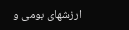ارزشهای بومی و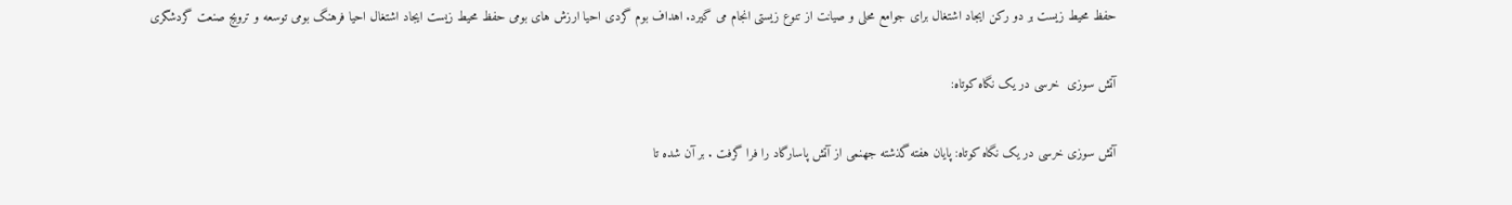حفظ محیط زیست بر دو رکن ایجاد اشتغال برای جوامع محلی و صیانت از تنوع زیستی انجام می گیرد. اهداف بوم گردی احیا ارزش های بومی حفظ محیط زیست ایجاد اشتغال احیا فرهنگ بومی توسعه و ترویج صنعت گردشگری

آتش سوزی  خرسی در یک نگاه کوتاه:

آتش سوزی خرسی در یک نگاه کوتاه: پایان هفته گذشته جهنمی از آتش پاسارگاد را فرا گرفت . بر آن شده تا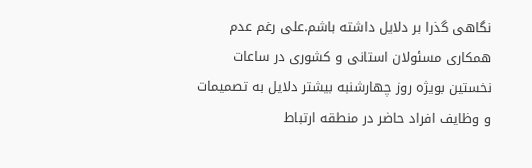نگاهی گذرا بر دلایل داشته باشم.علی رغم عدم همکاری مسئولان استانی و کشوری در ساعات نخستین بویژه روز چهارشنبه بیشتر دلایل به تصمیمات و وظایف افراد حاضر در منطقه ارتباط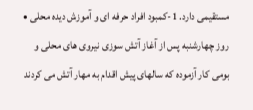مستقیمی دارد. 1-کمبود افراد حرفه ای و آموزش دیده محلی • روز چهارشنبه پس از آغاز آتش سوزی نیروی های محلی و بومی کار آزموده که سالهای پیش اقدام به مهار آتش می کردند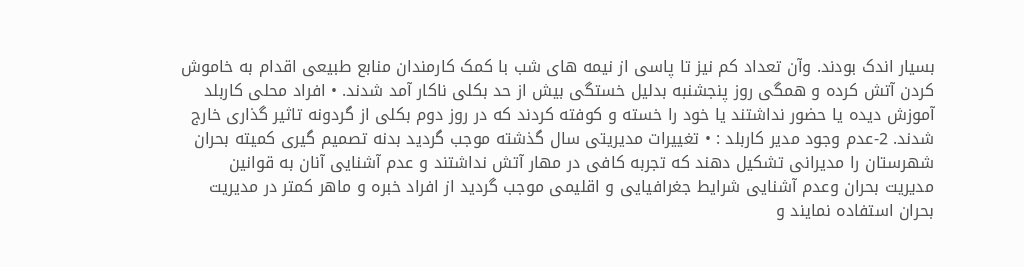بسیار اندک بودند. وآن تعداد کم نیز تا پاسی از نیمه های شب با کمک کارمندان منابع طبیعی اقدام به خاموش کردن آتش کرده و همگی روز پنجشنبه بدلیل خستگی بیش از حد بکلی ناکار آمد شدند. • افراد محلی کاربلد آموزش دیده یا حضور نداشتند یا خود را خسته و کوفته کردند که در روز دوم بکلی از گردونه تاثیر گذاری خارج شدند. 2-عدم وجود مدیر کاربلد : • تغییرات مدیریتی سال گذشته موجب گردید بدنه تصمیم گیری کمیته بحران شهرستان را مدیرانی تشکیل دهند که تجربه کافی در مهار آتش نداشتند و عدم آشنایی آنان به قوانین مدیریت بحران وعدم آشنایی شرایط جغرافیایی و اقلیمی موجب گردید از افراد خبره و ماهر کمتر در مدیریت بحران استفاده نمایند و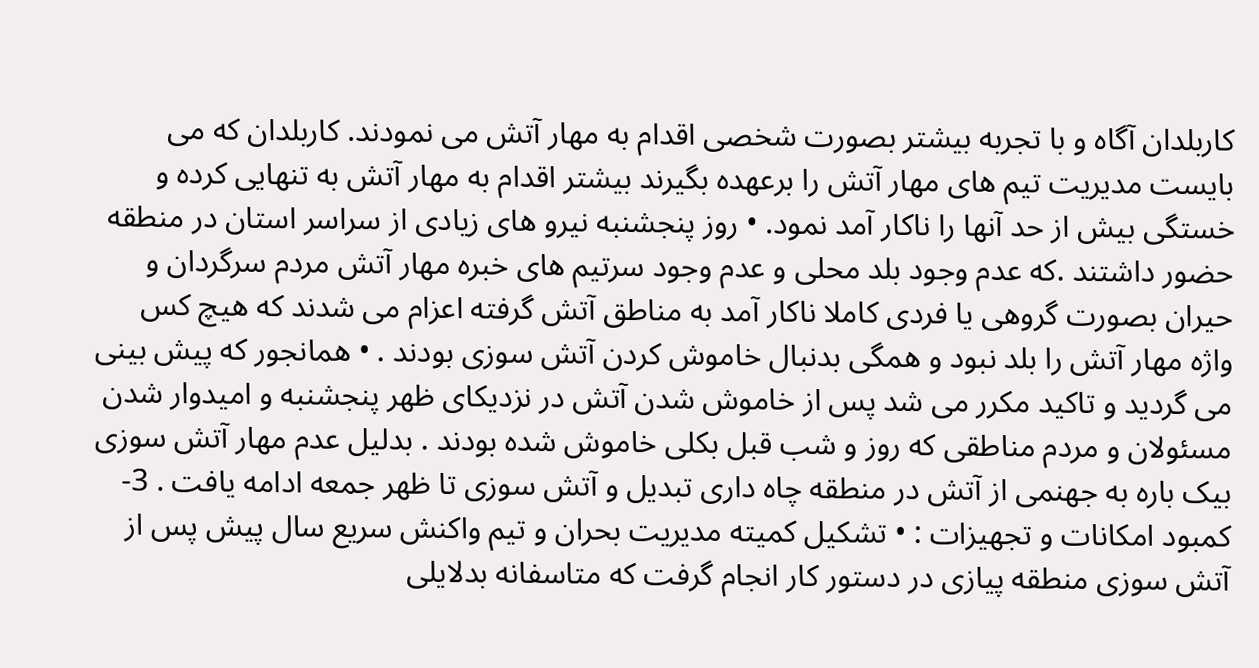کاربلدان آگاه و با تجربه بیشتر بصورت شخصی اقدام به مهار آتش می نمودند. کاربلدان که می بایست مدیریت تیم های مهار آتش را برعهده بگیرند بیشتر اقدام به مهار آتش به تنهایی کرده و خستگی بیش از حد آنها را ناکار آمد نمود. • روز پنجشنبه نیرو های زیادی از سراسر استان در منطقه حضور داشتند .که عدم وجود بلد محلی و عدم وجود سرتیم های خبره مهار آتش مردم سرگردان و حیران بصورت گروهی یا فردی کاملا ناکار آمد به مناطق آتش گرفته اعزام می شدند که هیچ کس واژه مهار آتش را بلد نبود و همگی بدنبال خاموش کردن آتش سوزی بودند . • همانجور که پیش بینی می گردید و تاکید مکرر می شد پس از خاموش شدن آتش در نزدیکای ظهر پنجشنبه و امیدوار شدن مسئولان و مردم مناطقی که روز و شب قبل بکلی خاموش شده بودند . بدلیل عدم مهار آتش سوزی بیک باره به جهنمی از آتش در منطقه چاه داری تبدیل و آتش سوزی تا ظهر جمعه ادامه یافت . 3-کمبود امکانات و تجهیزات : • تشکیل کمیته مدیریت بحران و تیم واکنش سریع سال پیش پس از آتش سوزی منطقه پیازی در دستور کار انجام گرفت که متاسفانه بدلایلی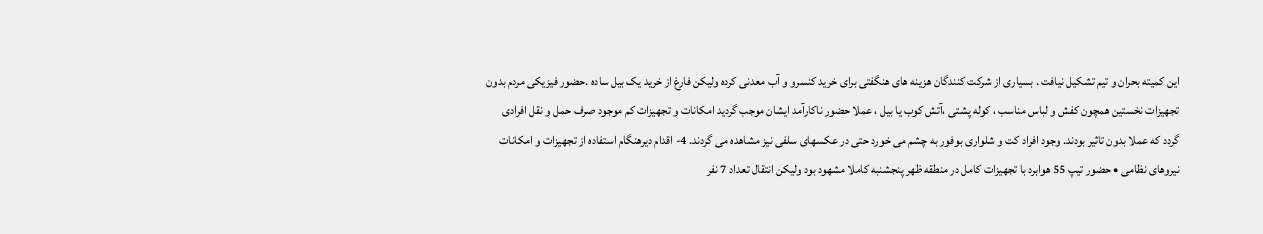این کمیته بحران و تیم تشکیل نیافت . بسیاری از شرکت کنندگان هزینه های هنگفتی برای خرید کنسرو و آب معدنی کرده ولیکن فارغ از خرید یک بیل ساده .حضور فیزیکی مردم بدون تجهیزات نخستین همچون کفش و لباس مناسب ، کوله پشتی ،آتش کوب یا بیل ، عملا حضور ناکارآمد ایشان موجب گردید امکانات و تجهیزات کم موجود صرف حمل و نقل افرادی گردد که عملا بدون تاثیر بودند. وجود افراد کت و شلواری بوفور به چشم می خورد حتی در عکسهای سلفی نیز مشاهده می گردند. 4- اقدام دیرهنگام استفاده از تجهیزات و امکانات نیروهای نظامی • حضور تیپ 55 هوابرد با تجهیزات کامل در منطقه ظهر پنجشنبه کاملا مشهود بود ولیکن انتقال تعداد 7 نفر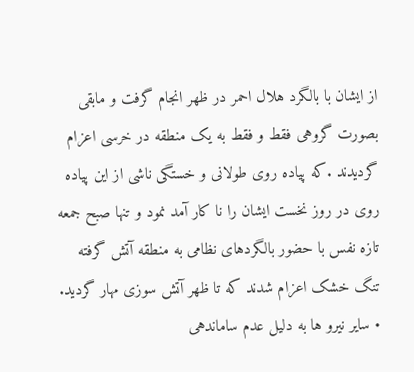از ایشان با بالگرد هلال احمر در ظهر انجام گرفت و مابقی بصورت گروهی فقط و فقط به یک منطقه در خرسی اعزام گردیدند .که پیاده روی طولانی و خستگی ناشی از این پیاده روی در روز نخست ایشان را نا کار آمد نمود و تنها صبح جمعه تازه نفس با حضور بالگردهای نظامی به منطقه آتش گرفته تنگ خشک اعزام شدند که تا ظهر آتش سوزی مهار گردید. • سایر نیرو ها به دلیل عدم ساماندهی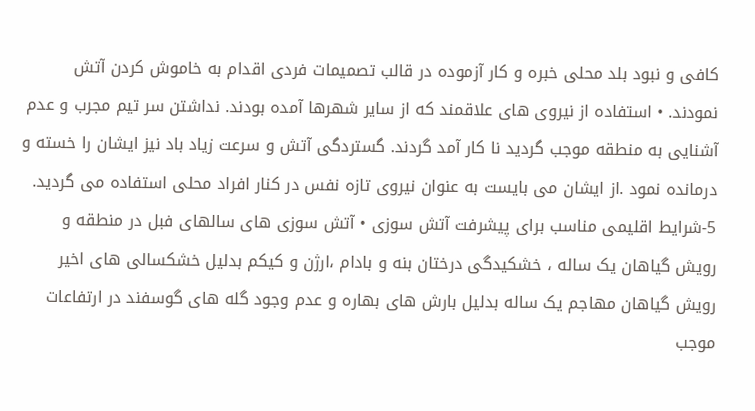کافی و نبود بلد محلی خبره و کار آزموده در قالب تصمیمات فردی اقدام به خاموش کردن آتش نمودند. • استفاده از نیروی های علاقمند که از سایر شهرها آمده بودند. نداشتن سر تیم مجرب و عدم آشنایی به منطقه موجب گردید نا کار آمد گردند. گستردگی آتش و سرعت زیاد باد نیز ایشان را خسته و درمانده نمود .از ایشان می بایست به عنوان نیروی تازه نفس در کنار افراد محلی استفاده می گردید. 5-شرایط اقلیمی مناسب برای پیشرفت آتش سوزی • آتش سوزی های سالهای فبل در منطقه و رویش گیاهان یک ساله ، خشکیدگی درختان بنه و بادام ،ارژن و کیکم بدلیل خشکسالی های اخیر رویش گیاهان مهاجم یک ساله بدلیل بارش های بهاره و عدم وجود گله های گوسفند در ارتفاعات موجب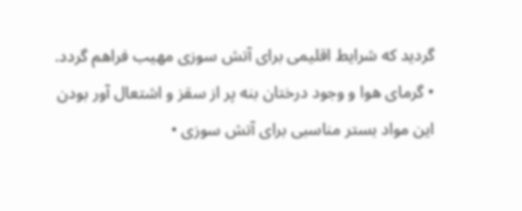گردید که شرایط اقلیمی برای آتش سوزی مهیب فراهم گردد. • گرمای هوا و وجود درختان بنه پر از سقز و اشتعال آور بودن این مواد بستر مناسبی برای آتش سوزی •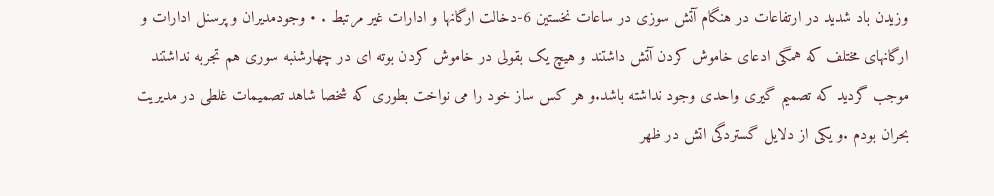وزیدن باد شدید در ارتفاعات در هنگام آتش سوزی در ساعات نخستین 6-دخالت ارگانها و ادارات غیر مرتبط . • وجودمدیران و پرسنل ادارات و ارگانهای مختلف که همگی ادعای خاموش کردن آتش داشتند و هیچ یک بقولی در خاموش کردن بوته ای در چهارشنبه سوری هم تجربه نداشتند موجب گردید که تصمیم گیری واحدی وجود نداشته باشد.و هر کس ساز خود را می نواخت بطوری که شخصا شاهد تصمیمات غلطی در مدیریت بحران بودم .و یکی از دلایل گستردگی اتش در ظهر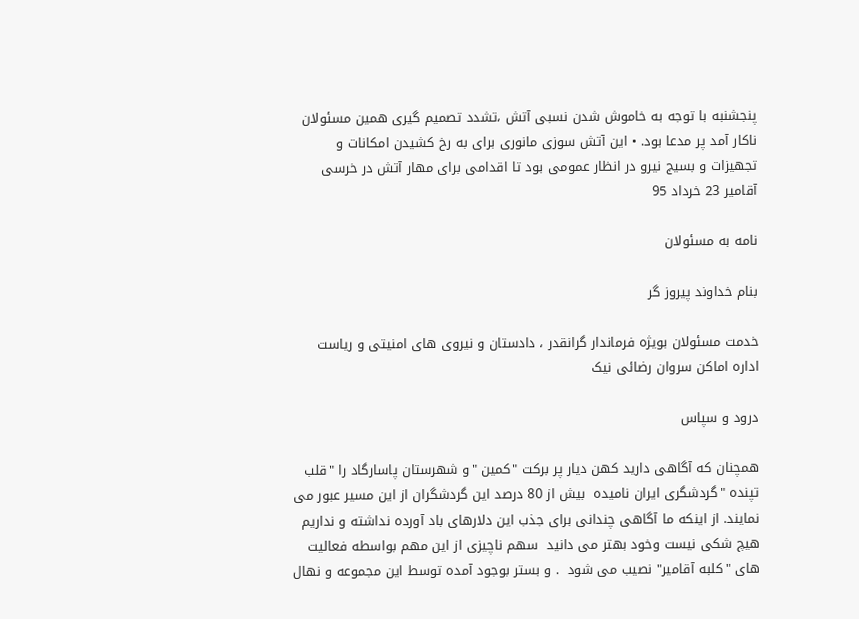پنجشنبه با توجه به خاموش شدن نسبی آتش ،تشدد تصمیم گیری همین مسئولان ناکار آمد پر مدعا بود. • این آتش سوزی مانوری برای به رخ کشیدن امکانات و تجهیزات و بسیج نیرو در انظار عمومی بود تا اقدامی برای مهار آتش در خرسی آقامیر 23 خرداد 95

نامه به مسئولان

بنام خداوند پیروز گر

خدمت مسئولان بویژه فرماندار گرانقدر ، دادستان و نیروی های امنیتی و ریاست اداره اماکن سروان رضائی نیک

درود و سپاس

همچنان که آگاهی دارید کهن دیار پر برکت "کمین "و شهرستان پاسارگاد را "قلب تپنده "گردشگری ایران نامیده  بیش از 80 درصد این گردشگران از این مسیر عبور می نمایند. از اینکه ما آگاهی چندانی برای جذب این دلارهای باد آورده نداشته و نداریم هیچ شکی نیست وخود بهتر می دانید  سهم ناچیزی از این مهم بواسطه فعالیت های "کلبه آقامیر" نصیب می شود  . و بستر بوجود آمده توسط این مجموعه و نهال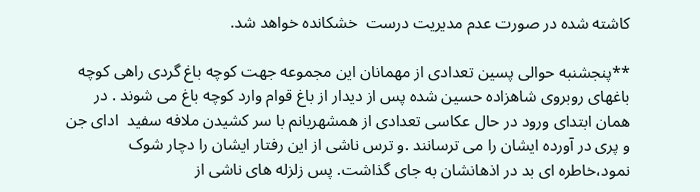کاشته شده در صورت عدم مدیریت درست  خشکانده خواهد شد.

**پنجشنبه حوالی پسین تعدادی از مهمانان این مجموعه جهت کوچه باغ گردی راهی کوچه باغهای روبروی شاهزاده حسین شده پس از دیدار از باغ قوام وارد کوچه باغ می شوند . در همان ابتدای ورود در حال عکاسی تعدادی از همشهریانم با سر کشیدن ملافه سفید  ادای جن و پری در آورده ایشان را می ترسانند .و ترس ناشی از این رفتار ایشان را دچار شوک نمود،خاطره ای بد در اذهانشان به جای گذاشت. پس زلزله های ناشی از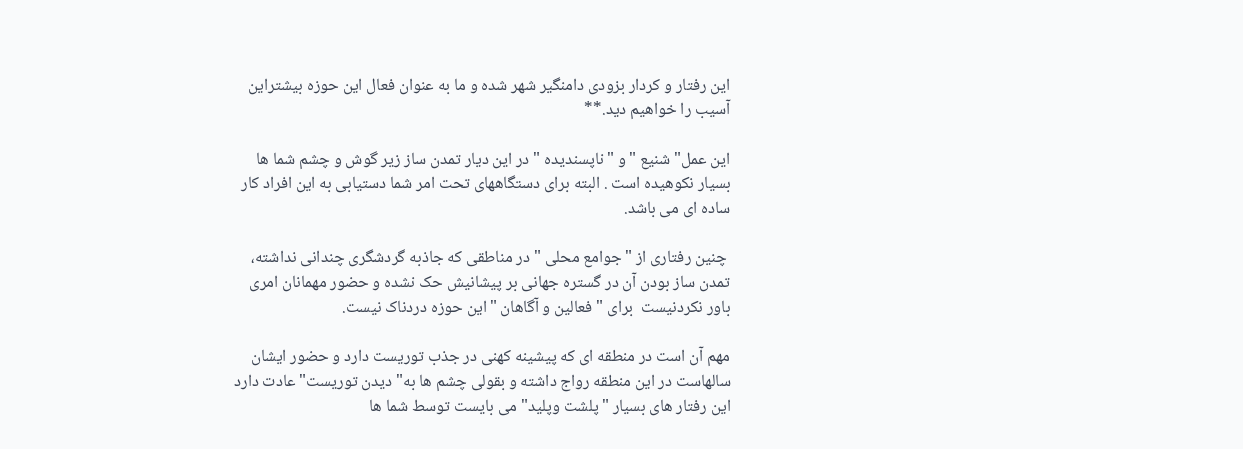این رفتار و کردار بزودی دامنگیر شهر شده و ما به عنوان فعال این حوزه بیشتراین آسیب را خواهیم دید.**

این عمل" شنیع "و "ناپسندیده "در این دیار تمدن ساز زیر گوش و چشم شما ها بسیار نکوهیده است . البته برای دستگاههای تحت امر شما دستیابی به این افراد کار ساده ای می باشد.

 چنین رفتاری از "جوامع محلی "در مناطقی که جاذبه گردشگری چندانی نداشته، تمدن ساز بودن آن در گستره جهانی بر پیشانیش حک نشده و حضور مهمانان امری باور نکردنیست  برای "فعالین و آگاهان "این حوزه دردناک نیست.

مهم آن است در منطقه ای که پیشینه کهنی در جذب توریست دارد و حضور ایشان سالهاست در این منطقه رواج داشته و بقولی چشم ها به" دیدن توریست" عادت دارد این رفتار های بسیار "پلشت وپلید" می بایست توسط شما ها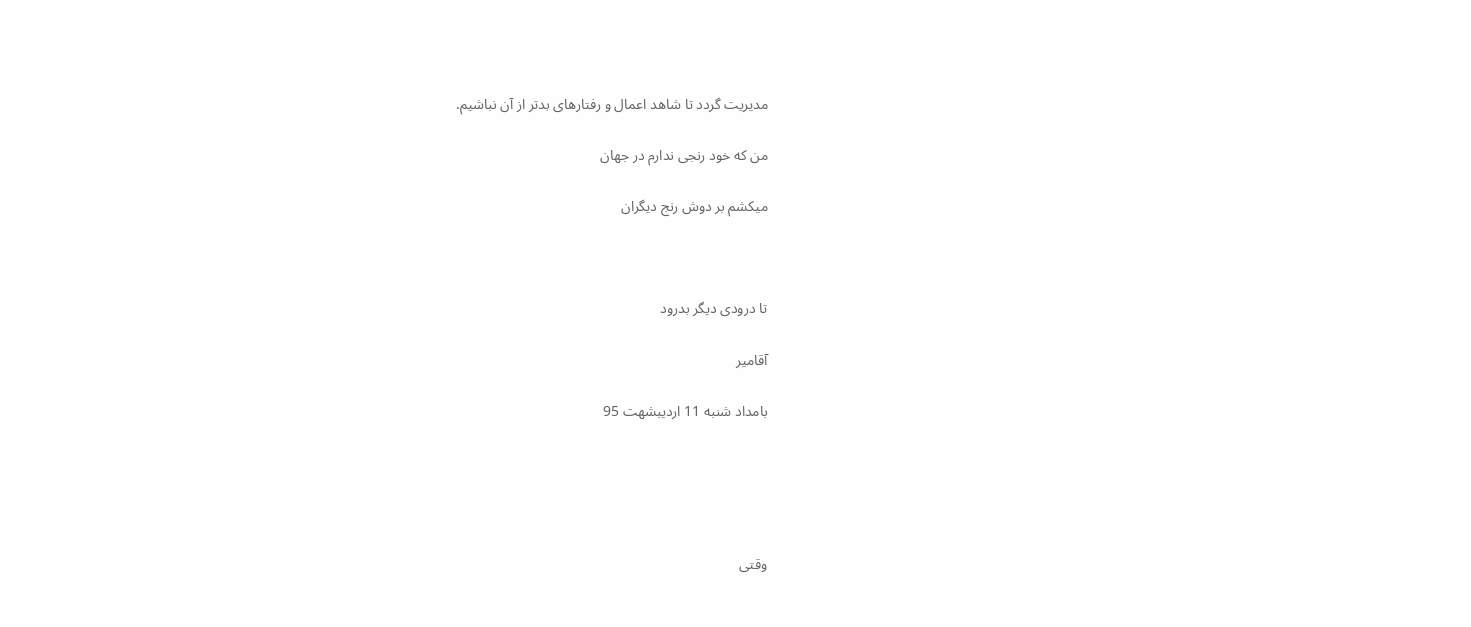مدیریت گردد تا شاهد اعمال و رفتارهای بدتر از آن نباشیم.

من که خود رنجی ندارم در جهان

میکشم بر دوش رنج دیگران



تا درودی دیگر بدرود

آقامیر

بامداد شنبه 11 اردیبشهت 95





وقتی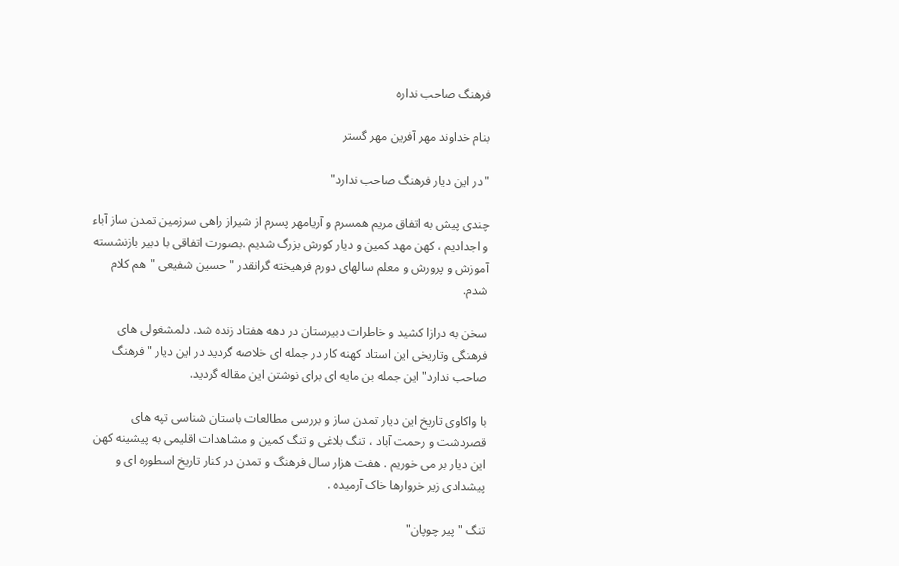فرهنگ صاحب نداره

بنام خداوند مهر آفرین مهر گستر

"در این دیار فرهنگ صاحب ندارد"

چندی پیش به اتفاق مریم همسرم و آریامهر پسرم از شیراز راهی سرزمین تمدن ساز آباء و اجدادیم ، کهن مهد کمین و دیار کورش بزرگ شدیم .بصورت اتفاقی با دبیر بازنشسته آموزش و پرورش و معلم سالهای دورم فرهیخته گرانقدر "حسین شفیعی "هم کلام شدم.

سخن به درازا کشید و خاطرات دبیرستان در دهه هفتاد زنده شد. دلمشغولی های فرهنگی وتاریخی این استاد کهنه کار در جمله ای خلاصه گردید در این دیار "فرهنگ صاحب ندارد" این جمله بن مایه ای برای نوشتن این مقاله گردید.

با واکاوی تاریخ این دیار تمدن ساز و بررسی مطالعات باستان شناسی تپه های قصردشت و رحمت آباد ، تنگ بلاغی و تنگ کمین و مشاهدات اقلیمی به پیشینه کهن این دیار بر می خوریم . هفت هزار سال فرهنگ و تمدن در کنار تاریخ اسطوره ای و پیشدادی زیر خروارها خاک آرمیده .

تنگ "پیر چوپان"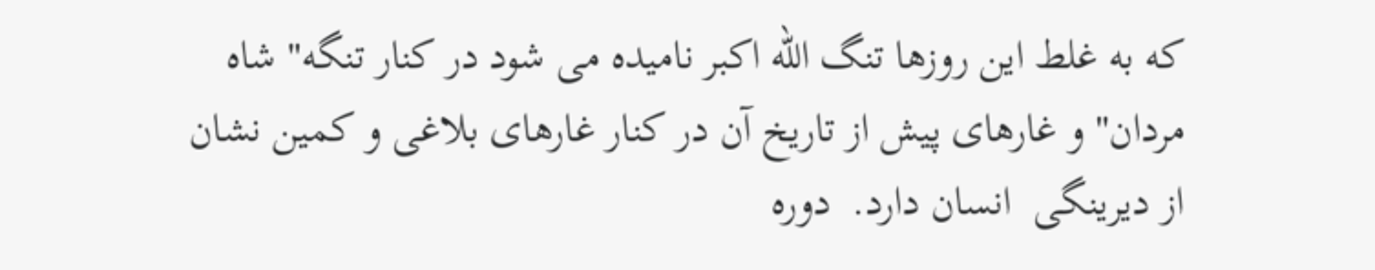که به غلط این روزها تنگ الله اکبر نامیده می شود در کنار تنگه" شاه مردان" و غارهای پیش از تاریخ آن در کنار غارهای بلاغی و کمین نشان از دیرینگی  انسان دارد.  دوره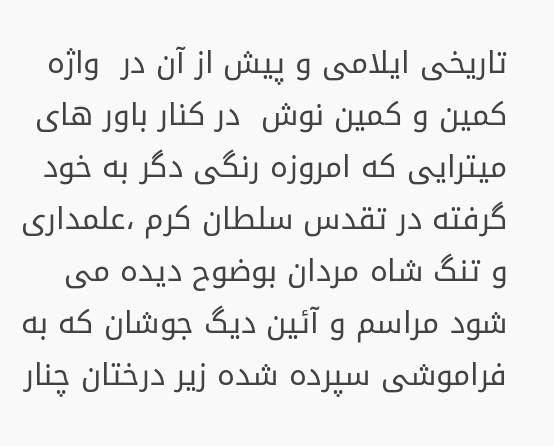تاریخی ایلامی و پیش از آن در  واژه کمین و کمین نوش  در کنار باور های میترایی که امروزه رنگی دگر به خود گرفته در تقدس سلطان کرم ،علمداری و تنگ شاه مردان بوضوح دیده می شود مراسم و آئین دیگ جوشان که به فراموشی سپرده شده زیر درختان چنار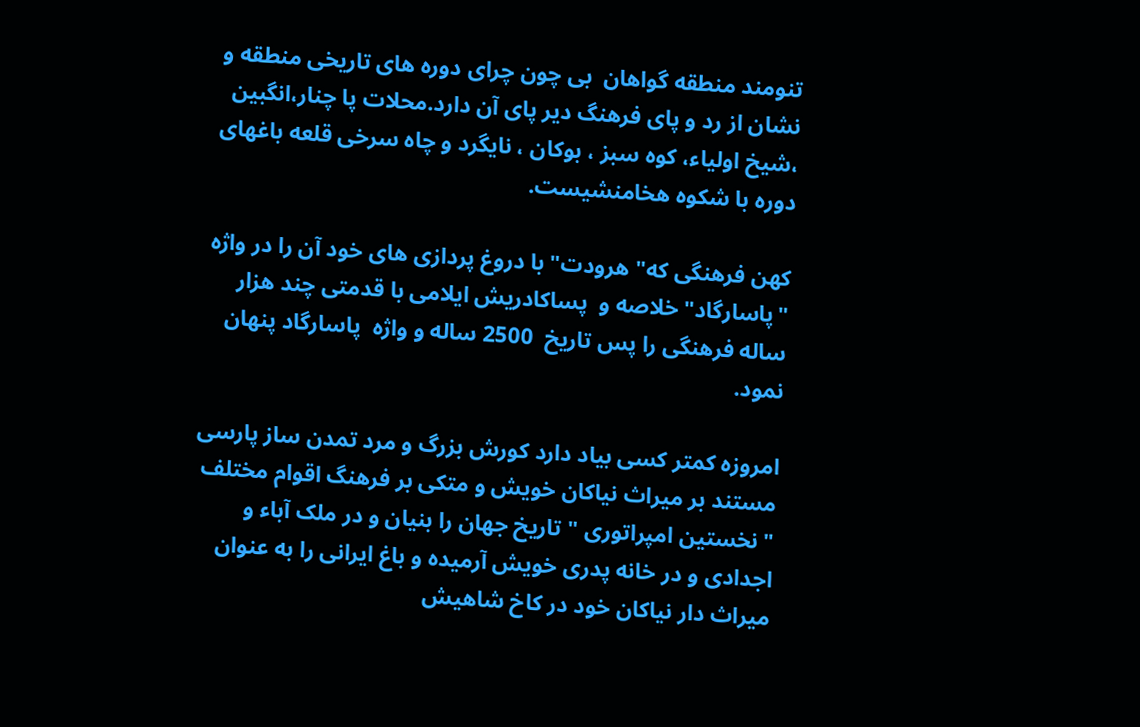تنومند منطقه گواهان  بی چون چرای دوره های تاریخی منطقه و نشان از رد و پای فرهنگ دیر پای آن دارد.محلات پا چنار،انگبین ،شیخ اولیاء، کوه سبز ، بوکان ، نایگرد و چاه سرخی قلعه باغهای دوره با شکوه هخامنشیست.

کهن فرهنگی که" هرودت" با دروغ پردازی های خود آن را در واژه "پاسارگاد" خلاصه و  پساکادریش ایلامی با قدمتی چند هزار ساله فرهنگی را پس تاریخ  2500 ساله و واژه  پاسارگاد پنهان نمود.

امروزه کمتر کسی بیاد دارد کورش بزرگ و مرد تمدن ساز پارسی مستند بر میراث نیاکان خویش و متکی بر فرهنگ اقوام مختلف "نخستین امپراتوری "تاریخ جهان را بنیان و در ملک آباء و اجدادی و در خانه پدری خویش آرمیده و باغ ایرانی را به عنوان میراث دار نیاکان خود در کاخ شاهیش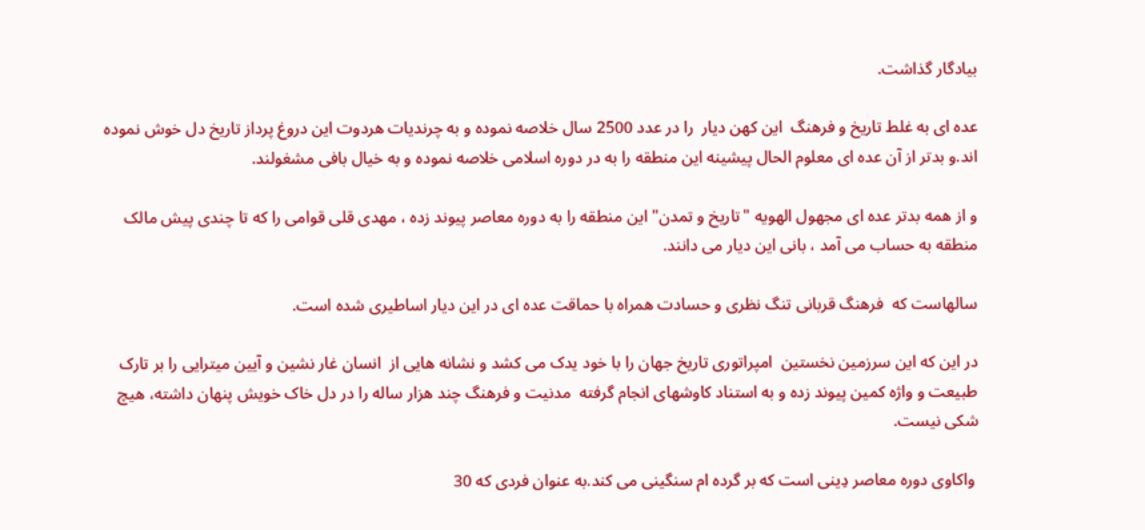بیادگار گذاشت.

عده ای به غلط تاریخ و فرهنگ  این کهن دیار  را در عدد 2500 سال خلاصه نموده و به چرندیات هردوت این دروغ پرداز تاریخ دل خوش نموده اند.و بدتر از آن عده ای معلوم الحال پیشینه این منطقه را به در دوره اسلامی خلاصه نموده و به خیال بافی مشغولند.

و از همه بدتر عده ای مجهول الهویه "تاریخ و تمدن" این منطقه را به دوره معاصر پیوند زده ، مهدی قلی قوامی را که تا چندی پیش مالک منطقه به حساب می آمد ، بانی این دیار می دانند.

سالهاست که  فرهنگ قربانی تنگ نظری و حسادت همراه با حماقت عده ای در این دیار اساطیری شده است.

در این که این سرزمین نخستین  امپراتوری تاریخ جهان را با خود یدک می کشد و نشانه هایی از  انسان غار نشین و آیین میترایی را بر تارک طبیعت و واژه کمین پیوند زده و به استناد کاوشهای انجام گرفته  مدنیت و فرهنگ چند هزار ساله را در دل خاک خویش پنهان داشته، هیچ شکی نیست.

 واکاوی دوره معاصر دِینی است که بر گرده ام سنگینی می کند.به عنوان فردی که 30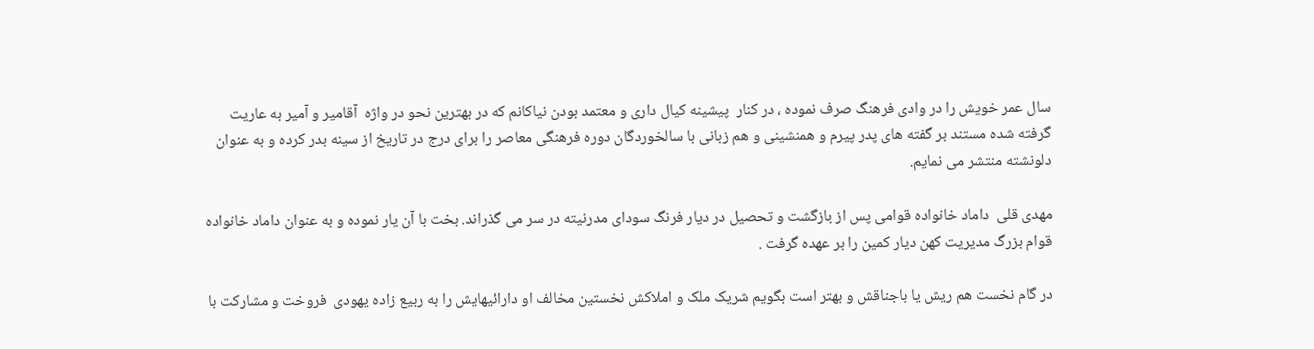سال عمر خویش را در وادی فرهنگ صرف نموده ، در کنار  پیشینه کیال داری و معتمد بودن نیاکانم که در بهترین نحو در واژه  آقامیر و آمیر به عاریت گرفته شده مستند بر گفته های پدر پیرم و همنشینی و هم زبانی با سالخوردگان دوره فرهنگی معاصر را برای درج در تاریخ از سینه بدر کرده و به عنوان دلونشته منتشر می نمایم.

مهدی قلی  داماد خانواده قوامی پس از بازگشت و تحصیل در دیار فرنگ سودای مدرنیته در سر می گذراند. بخت با آن یار نموده و به عنوان داماد خانواده قوام بزرگ مدیریت کهن دیار کمین را بر عهده گرفت .

در گام نخست هم ریش یا باجناقش و بهتر است بگویم شریک ملک و املاکش نخستین مخالف او دارائیهایش را به ربیع زاده یهودی  فروخت و مشارکت با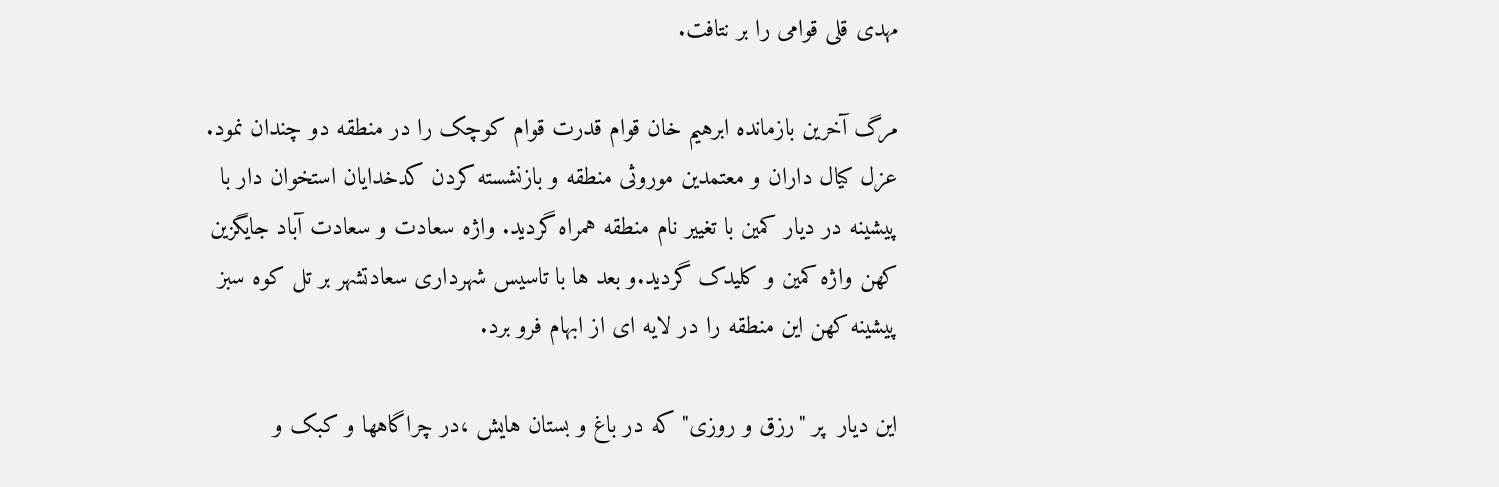مهدی قلی قوامی را بر نتافت.

مرگ آخرین بازمانده ابرهیم خان قوام قدرت قوام کوچک را در منطقه دو چندان نمود. عزل کیال داران و معتمدین موروثی منطقه و بازنشسته کردن کدخدایان استخوان دار با پیشینه در دیار کمین با تغییر نام منطقه همراه گردید. واژه سعادت و سعادت آباد جایگزین کهن واژه کمین و کلیدک گردید.و بعد ها با تاسیس شهرداری سعادتشهر بر تل کوه سبز پیشینه کهن این منطقه را در لایه ای از ابهام فرو برد.

این دیار  پر "رزق و روزی" که در باغ و بستان هایش ،در چراگاهها و کبک و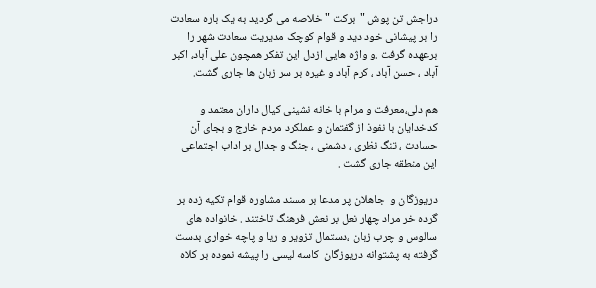دراجش تن پوش "برکت "خلاصه می گردید به یک باره سعادت را بر پیشانی خود دید و قوام کوچک مدیریت سعادت شهر را برعهده گرفت .و واژه هایی ازدل این تفکر همچون علی آباد، اکبر آباد ، حسن آباد ، کرم آباد و غیره بر سر زبان ها جاری گشت.

هم دلی،معرفت و مرام با خانه نشینی کیال داران معتمد و کدخدایان با نفوذ از گفتمان و عملکرد مردم خارج و بجای آن حسادت ، تنگ نظری ، دشمنی ، جنگ و جدال بر اداب اجتماعی  این منطقه جاری گشت .

دریوزگان و  جاهلان پر مدعا بر مسند مشاوره قوام تکیه زده بر گرده خر مراد چهار نعل بر نعش فرهنگ تاختند . خانواده های سالوس و چرب زبان ،دستمال تزویر و ریا و پاچه خواری بدست گرفته به پشتوانه دریوزگان  کاسه لیسی را پیشه نموده بر کلاه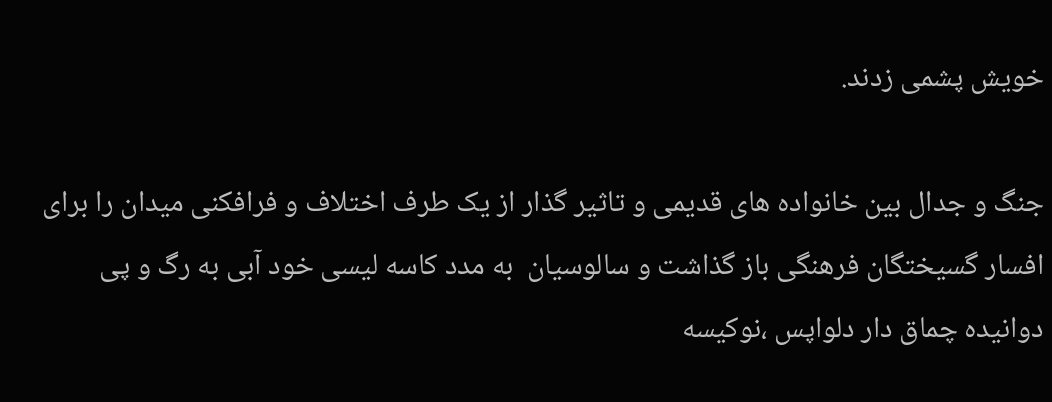خویش پشمی زدند.

جنگ و جدال بین خانواده های قدیمی و تاثیر گذار از یک طرف اختلاف و فرافکنی میدان را برای افسار گسیختگان فرهنگی باز گذاشت و سالوسیان  به مدد کاسه لیسی خود آبی به رگ و پی دوانیده چماق دار دلواپس ،نوکیسه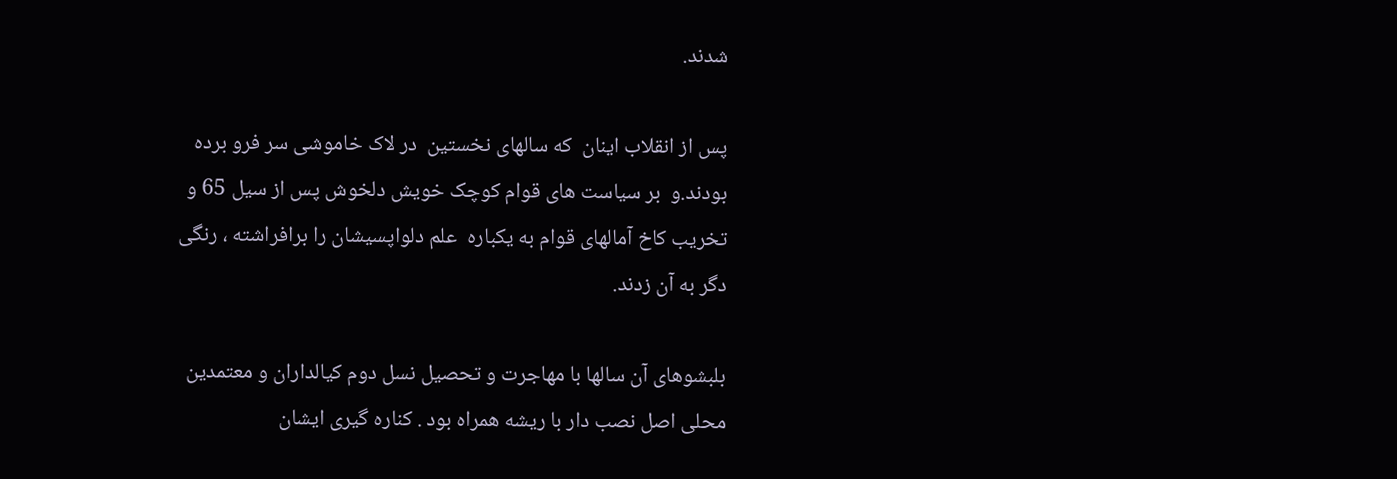شدند.

پس از انقلاب اینان  که سالهای نخستین  در لاک خاموشی سر فرو برده بودند.و  بر سیاست های قوام کوچک خویش دلخوش پس از سیل 65 و تخریب کاخ آمالهای قوام به یکباره  علم دلواپسیشان را برافراشته ، رنگی دگر به آن زدند.

بلبشوهای آن سالها با مهاجرت و تحصیل نسل دوم کیالداران و معتمدین محلی اصل نصب دار با ریشه همراه بود . کناره گیری ایشان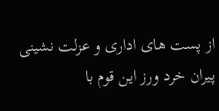از پست های اداری و عزلت نشینی پیران خرد ورز این قوم با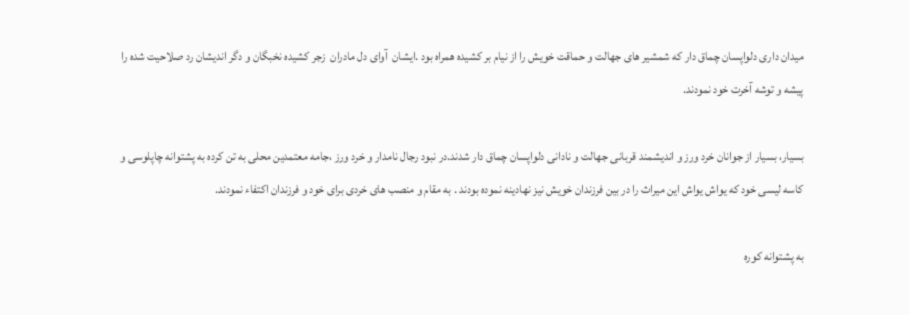میدان داری دلواپسان چماق دار که شمشیر های جهالت و حماقت خویش را از نیام بر کشیده همراه بود .ایشان  آوای دل مادران  زجر کشیده نخبگان و دگر اندیشان رد صلاحیت شده را  پیشه و توشه آخرت خود نمودند.

بسیار، بسیار از جوانان خرد ورز و اندیشمند قربانی جهالت و نادانی دلواپسان چماق دار شدند.در نبود رجال نامدار و خرد ورز ،جامه معتمدین محلی به تن کرده به پشتوانه چاپلوسی و کاسه لیسی خود که یواش یواش این میراث را در بین فرزندان خویش نیز نهادینه نموده بودند . به مقام و منصب های خردی برای خود و فرزندان اکتفاء نمودند.

به پشتوانه کوره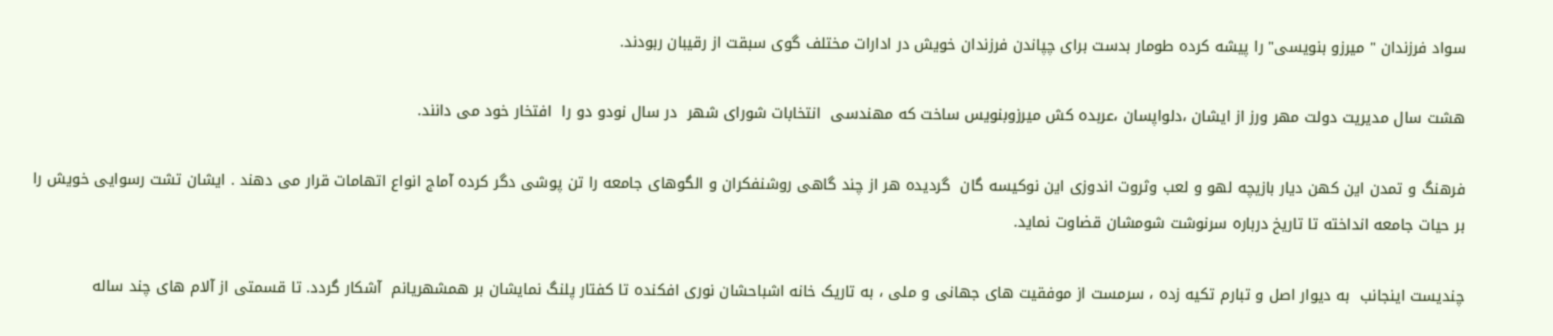سواد فرزندان " میرزو بنویسی" را پیشه کرده طومار بدست برای چپاندن فرزندان خویش در ادارات مختلف گوی سبقت از رقیبان ربودند.

هشت سال مدیریت دولت مهر ورز از ایشان ،دلواپسان ،عربده کش میرزوبنویس ساخت که مهندسی  انتخابات شورای شهر  در سال نودو دو را  افتخار خود می دانند.

فرهنگ و تمدن این کهن دیار بازیچه لهو و لعب وثروت اندوزی این نوکیسه گان  گردیده هر از چند گاهی روشنفکران و الگوهای جامعه را تن پوشی دگر کرده آماج انواع اتهامات قرار می دهند . ایشان تشت رسوایی خویش را بر حیات جامعه انداخته تا تاریخ درباره سرنوشت شومشان قضاوت نماید.

چندیست اینجانب  به دیوار اصل و تبارم تکیه زده ، سرمست از موفقیت های جهانی و ملی ، به تاریک خانه اشباحشان نوری افکنده تا کفتار پلنگ نمایشان بر همشهریانم  آشکار گردد. تا قسمتی از آلام های چند ساله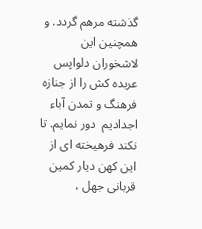گذشته مرهم گردد. و همچنین این لاشخوران دلواپس عربده کش را از جنازه فرهنگ و تمدن آباء اجدادیم  دور نمایم. تا نکند فرهیخته ای از این کهن دیار کمین قربانی جهل ،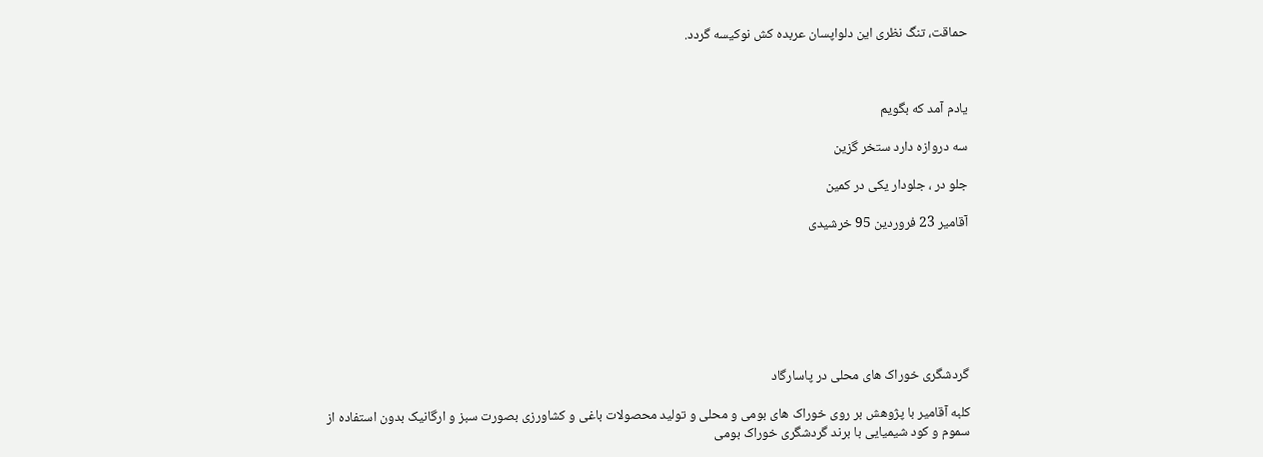حماقت، تنگ نظری این دلواپسان عربده کش نوکیسه گردد.



یادم آمد که بگویم

سه دروازه دارد ستخر گزین

جلو در ، جلودار یکی در کمین

آقامیر 23 فروردین 95 خرشیدی







گردشگری خوراک های محلی در پاسارگاد

کلبه آقامیر با پژوهش بر روی خوراک های بومی و محلی و تولید محصولات باغی و کشاورزی بصورت سبز و ارگانیک بدون استفاده از سموم و کود شیمیایی با برند گردشگری خوراک بومی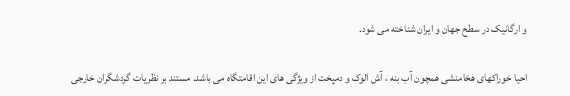و ارگانیک در سطح جهان و ایران شناخته می شود.

احیا خوراکهای هخامنشی همچون آب بنه ، آش الوک و دمپخت از ویژگی های این اقامتگاه می باشد. مستند بر نظریات گردشگران خارجی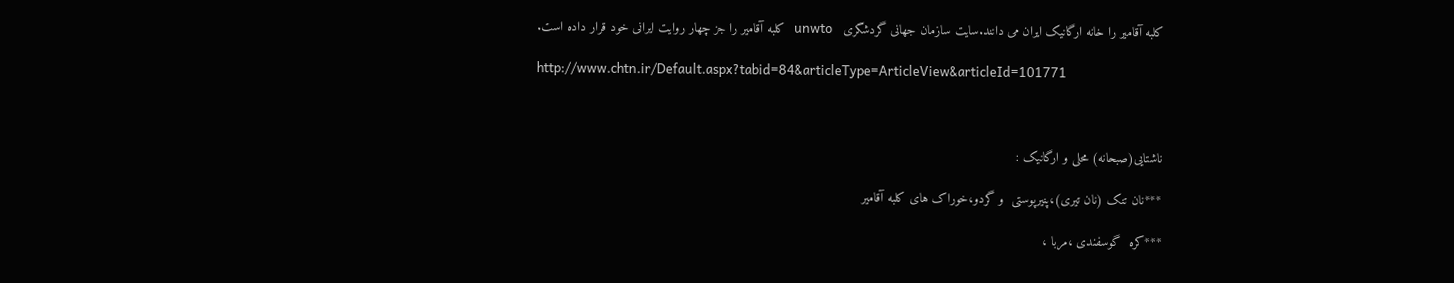کلبه آقامیر را خانه ارگانیک ایران می دانند.سایت سازمان جهانی گردشگری   unwto   کلبه آقامیر را جز چهار روایت ایرانی خود قرار داده است.

http://www.chtn.ir/Default.aspx?tabid=84&articleType=ArticleView&articleId=101771



ناشتایی(صبحانه) محلی و ارگانیک :

***نان تنک (نان تیری)،پنیرپوستی  و گردو،خوراک های کلبه آقامیر

***کره  گوسفندی ،مربا ،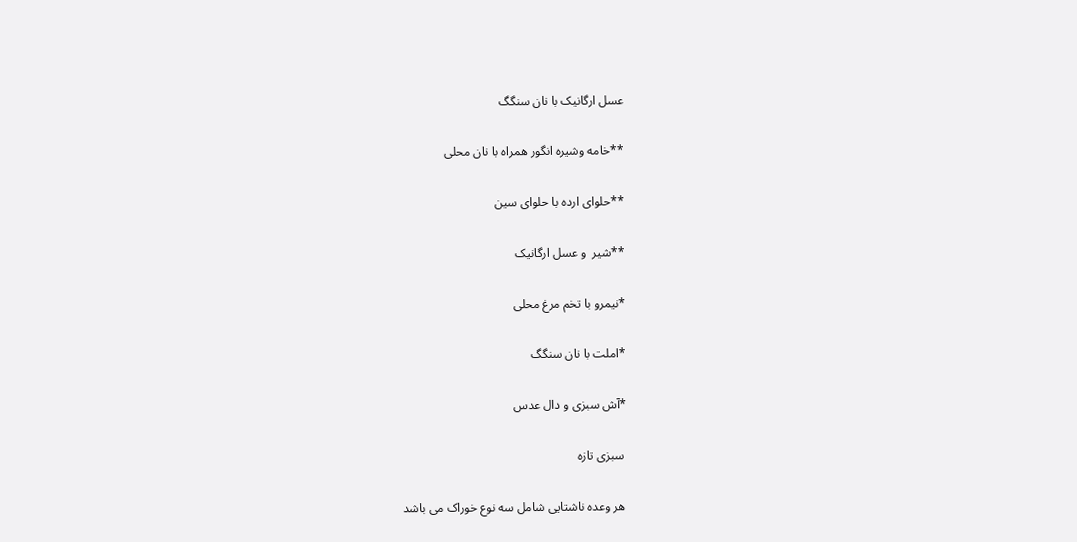عسل ارگانیک با نان سنگگ

**خامه وشیره انگور همراه با نان محلی

**حلوای ارده با حلوای سین

**شیر  و عسل ارگانیک

*نیمرو با تخم مرغ محلی

*املت با نان سنگگ

*آش سبزی و دال عدس

 سبزی تازه

 هر وعده ناشتایی شامل سه نوع خوراک می باشد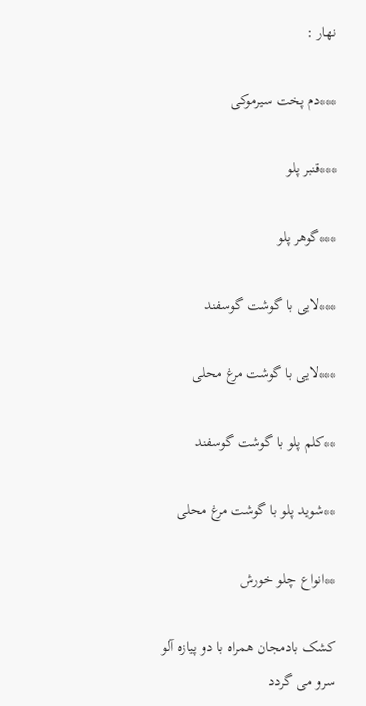نهار :

***دم پخت سیرموکی

***قنبر پلو

***گوهر پلو

***لایی با گوشت گوسفند

***لایی با گوشت مرغ محلی

**کلم پلو با گوشت گوسفند

**شوید پلو با گوشت مرغ محلی

**انواع چلو خورش

کشک بادمجان همراه با دو پیازه آلو سرو می گردد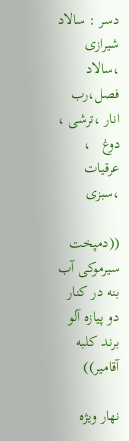دسر : سالاد شیرازی ،سالاد فصل،رب انار ،ترشی ، دوغ   ، عرقیات ،سبزی

((دمپخت سیرموکی آب بنه در کنار دو پیازه آلو برند کلبه آقامیر))

نهار ویژه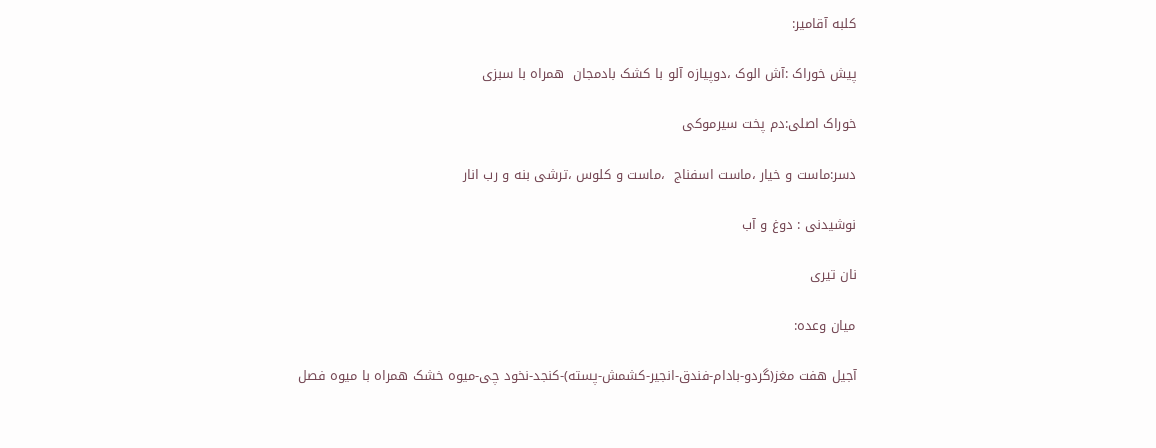کلبه آقامیر:

پیش خوراک :آش الوک ،دوپیازه آلو با کشک بادمجان  همراه با سبزی

خوراک اصلی:دم پخت سیرموکی

دسر:ماست و خیار ،ماست اسفناج  ،ماست و کلوس ،ترشی بنه و رب انار

نوشیدنی : دوغ و آب

نان تیری

میان وعده:

آجیل هفت مغز(گردو-بادام-فندق-انجیر-کشمش-پسته)-کنجد-نخود چی-میوه خشک همراه با میوه فصل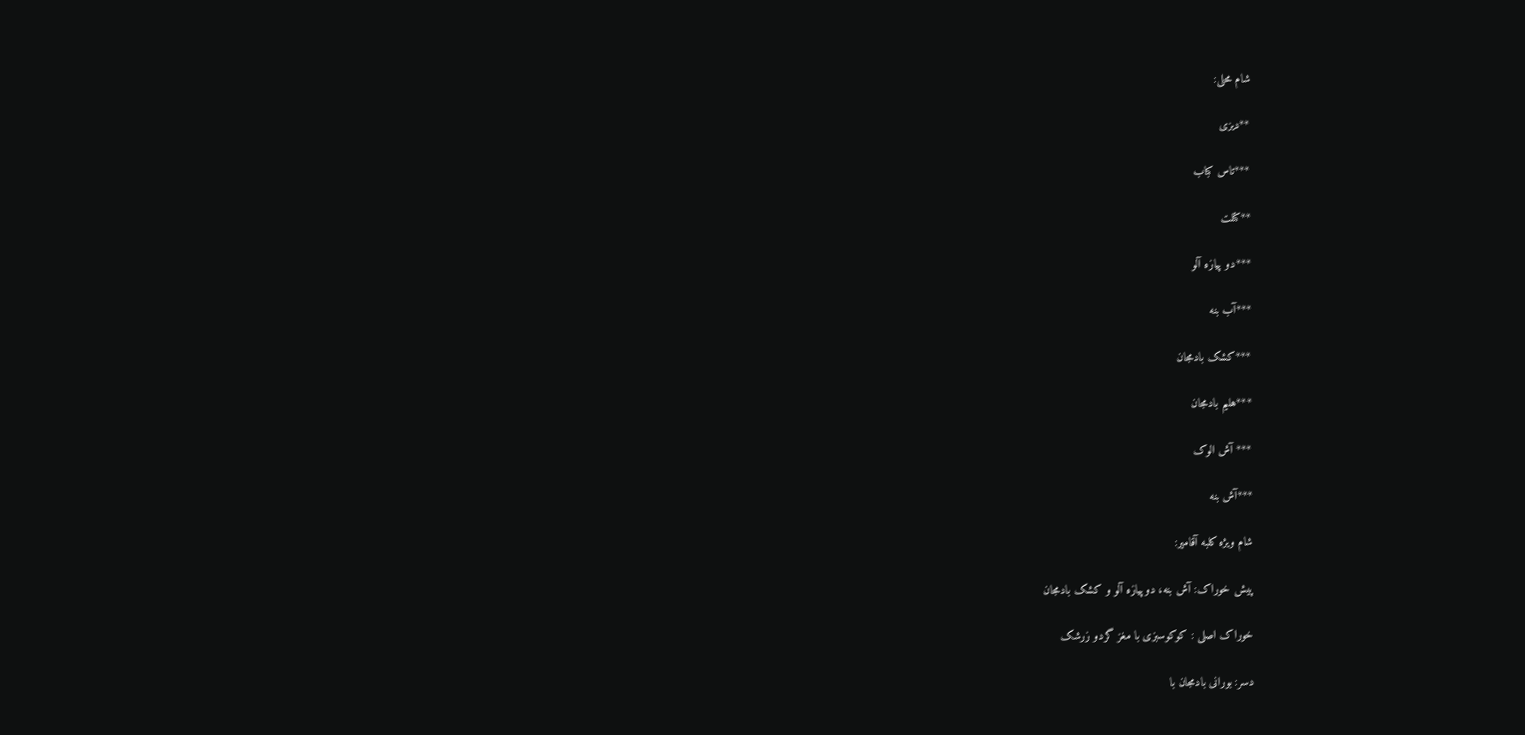شام محلی:

**دیزی

***تاس کباب

**کتلت

***دو پیازه آلو

***آب بنه

***کشک بادمجان

***هلیم بادمجان

*** آش الوک

***آش بنه

شام ویژه کلبه آقامیر:

پیش خوراک: آش بنه، دوپیازه آلو و کشک بادمجان

خوراک اصلی : کوکوسبزی با مغز گردو زرشک

دسر: بورانی بادمجان با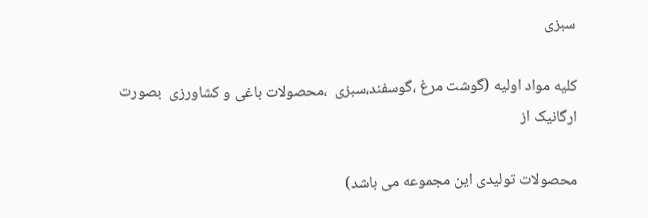سبزی

کلیه مواد اولیه (گوشت مرغ ،گوسفند،سبزی  ،محصولات باغی و کشاورزی  بصورت ارگانیک از

محصولات تولیدی این مجموعه می باشد)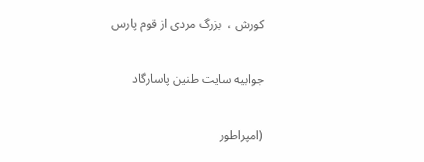کورش ،  بزرگ مردی از قوم پارس

جوابیه سایت طنین پاسارگاد

(امپراطور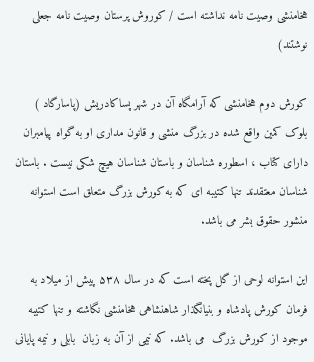هخامنشی وصیت نامه نداشته است / کوروش پرستان وصیت نامه جعلی نوشتند)

کورش دوم هخامنشی که آرامگاه آن در شهر پساکادریش (پاسارگاد ) بلوک کمین واقع شده در بزرگ منشی و قانون مداری او به گواه پیامبران دارای کتاب ، اسطوره شناسان و باستان شناسان هیچ شکی نیست . باستان شناسان معتقدند تنها کتیبه ای که به کورش بزرگ متعلق است استوانه منشور حقوق بشر می باشد.

این استوانه لوحی از گل پخته است که در سال ۵۳۸ پیش از میلاد به فرمان کورش پادشاه و بنیانگذار شاهنشاهی هخامنشی نگاشته و تنها کتیبه موجود از کورش بزرگ  می باشد. که نیمی از آن به زبان  بابلی و نیمه پایانی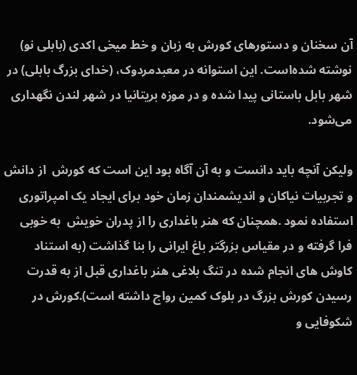آن سخنان و دستورهای کورش به زبان و خط میخی اکدی (بابلی نو) نوشته شده‌است. این استوانه در معبدمردوک، (خدای بزرگ بابلی) در شهر بابل باستانی پیدا شده و در موزه بریتانیا در شهر لندن نگهداری می‌شود.

ولیکن آنچه باید دانست و به آن آگاه بود این است که کورش  از دانش و تجربیات نیاکان و اندیشمندان زمان خود برای ایجاد یک امپراتوری   استفاده نمود .همچنان که هنر باغداری را از پدران خویش  به خوبی فرا گرفته و در مقیاس بزرگتر باغ ایرانی را بنا گذاشت (به استناد کاوش های انجام شده در تنگ بلاغی هنر باغداری قبل از به قدرت رسیدن کورش بزرگ در بلوک کمین رواج داشته است).کورش در شکوفایی و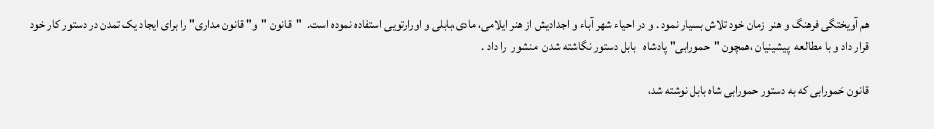هم آویختگی فرهنگ و هنر  زمان خود تلاش بسیار نمود . و در احیاء شهر آباء و اجدادیش از هنر ایلامی، مادی،بابلی و اورارتویی استفاده نموده است.  "قانون "و" قانون مداری" را برای ایجاد یک تمدن در دستور کار خود قرار داد و با مطالعه  پیشینیان ،همچون "حمورابی" پادشاه   بابل دستور نگاشته شدن  منشور  را داد .

قانون حَمورابی که به دستور حمورابی شاه بابل نوشته شد،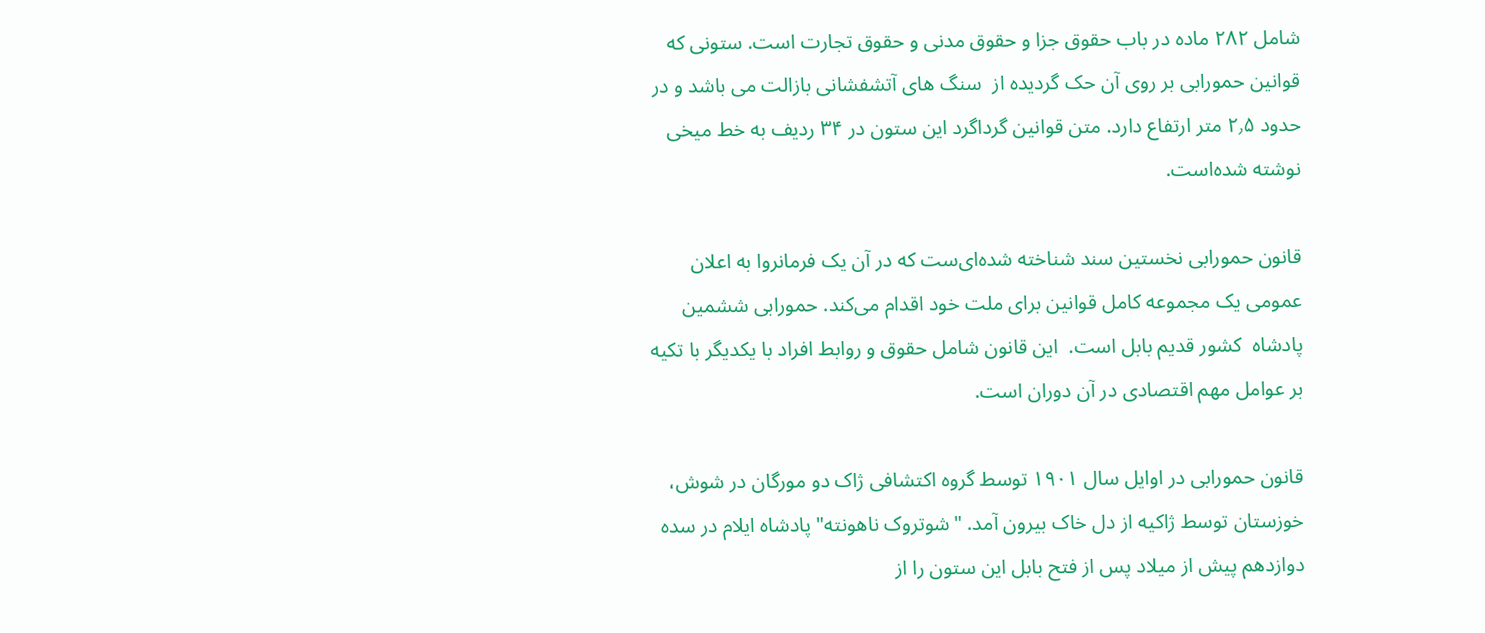شامل ۲۸۲ ماده در باب حقوق جزا و حقوق مدنی و حقوق تجارت است. ستونی که قوانین حمورابی بر روی آن حک گردیده از  سنگ های آتشفشانی بازالت می باشد و در حدود ۲٫۵ متر ارتفاع دارد. متن قوانین گرداگرد این ستون در ۳۴ ردیف به خط میخی نوشته شده‌است.

قانون حمورابی نخستین سند شناخته شده‌ای‌ست که در آن یک فرمانروا به اعلان عمومی یک مجموعه کامل قوانین برای ملت خود اقدام می‌کند. حمورابی ششمین پادشاه  کشور قدیم بابل است.  این قانون شامل حقوق و روابط افراد با یکدیگر با تکیه بر عوامل مهم اقتصادی در آن دوران است.

قانون حمورابی در اوایل سال ۱۹۰۱ توسط گروه اکتشافی ژاک دو مورگان در شوش، خوزستان توسط ژاکیه از دل خاک بیرون آمد. "شوتروک ناهونته" پادشاه ایلام در سده دوازدهم پیش از میلاد پس از فتح بابل این ستون را از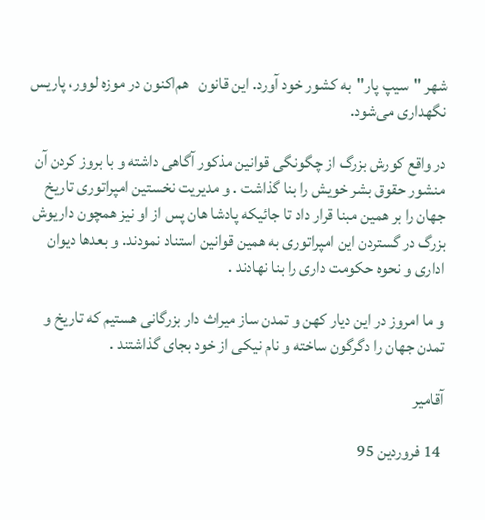شهر "سیپ پار"به کشور خود آورد. این قانون   هم‌اکنون در موزه لوور، پاریس نگهداری می‌شود.

در واقع کورش بزرگ از چگونگی قوانین مذکور آگاهی داشته و با بروز کردن آن منشور حقوق بشر خویش را بنا گذاشت . و مدیریت نخستین امپراتوری تاریخ جهان را بر همین مبنا قرار داد تا جائیکه پادشا هان پس از او نیز همچون داریوش بزرگ در گستردن این امپراتوری به همین قوانین استناد نمودند. و بعدها دیوان اداری و نحوه حکومت داری را بنا نهادند .

و ما امروز در این دیار کهن و تمدن ساز میراث دار بزرگانی هستیم که تاریخ و تمدن جهان را دگرگون ساخته و نام نیکی از خود بجای گذاشتند .

آقامیر

 14 فروردین 95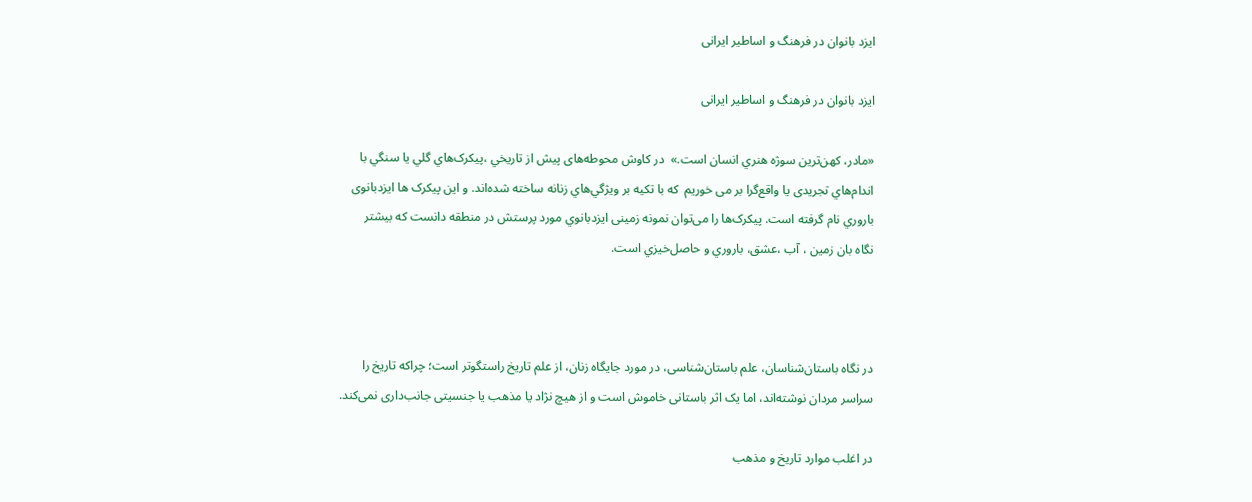ایزد بانوان در فرهنگ و اساطیر ایرانی

ایزد بانوان در فرهنگ و اساطیر ایرانی

«مادر، کهن‌ترين سوژه‌ هنري انسان است.»  در کاوش محوطه‌های پيش از تاريخي ،پيکرک‌هاي گلي يا سنگي با اندام‌هاي تجریدی یا واقع‌گرا بر می خوریم  که با تکیه بر ويژگي‌هاي زنانه ساخته شده‌اند. و این پیکرک ها ایزدبانوی باروري نام گرفته است. پیکرک‌ها را می‌توان نمونه زمینی ايزدبانوي مورد پرستش در منطقه دانست که بیشتر نگاه ‌بان زمين ، آب‌ ،عشق، باروري و حاصل‌خیزي است.



در نگاه باستان‌شناسان، علم باستان‌شناسی، در مورد جایگاه زنان، از علم تاریخ راستگوتر است؛ چراکه تاریخ را سراسر مردان نوشته‌اند، اما یک اثر باستانی خاموش است و از هیچ نژاد یا مذهب یا جنسیتی جانب‌داری نمی‌کند.

در اغلب موارد تاریخ و مذهب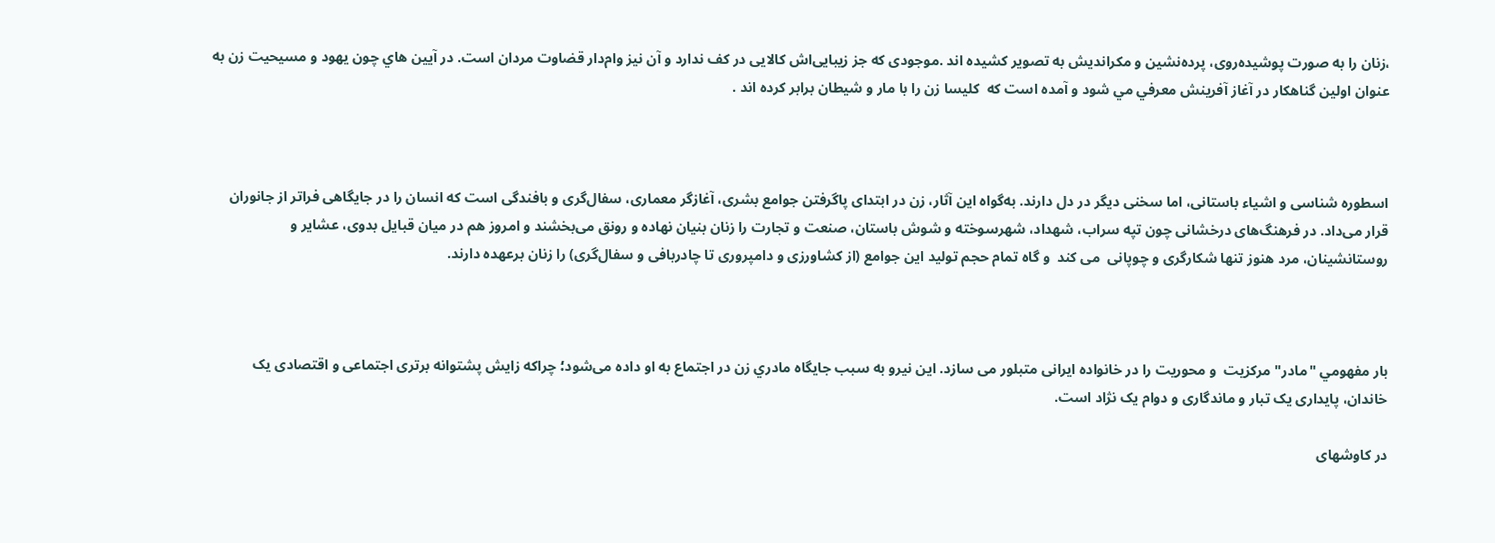،زنان را به صورت پوشیده‌روی، پرده‌نشین و مکراندیش به تصویر کشیده اند .موجودی که جز زیبایی‌اش کالایی در کف ندارد و آن نیز وام‌دار قضاوت مردان است. در آيين هاي چون يهود و مسيحيت زن به عنوان اولين گناهکار در آغاز آفرينش معرفي مي شود و آمده است که  کليسا زن را با مار و شيطان برابر کرده اند .



اسطوره شناسی و اشیاء باستانی، اما سخنی دیگر در دل دارند. به‌گواه این آثار، زن در ابتدای پاگرفتن جوامع بشری، آغازگر معماری، سفال‌گری و بافندگی است که انسان را در جایگاهی فراتر از جانوران قرار می‌داد. در فرهنگ‌های درخشانی چون تپه سراب، شهداد، شهرسوخته و شوش باستان، صنعت و تجارت را زنان بنیان نهاده و رونق می‌بخشند و امروز هم در میان قبایل بدوی، عشایر و روستانشینان، مرد هنوز تنها شکارگری و چوپانی  می کند  و گاه تمام حجم تولید این جوامع (از کشاورزی و دامپروری تا چادربافی و سفال‌گری) را زنان برعهده دارند.



بار مفهومي "مادر" مرکزيت  و محوریت را در خانواده ایرانی متبلور می سازد. این نیرو به سبب جايگاه مادري زن در اجتماع به او داده می‌شود؛ چراکه زایش پشتوانه‌ برتری اجتماعی و اقتصادی یک خاندان، پایداری یک تبار و ماندگاری و دوام یک نژاد است.

در کاوشهای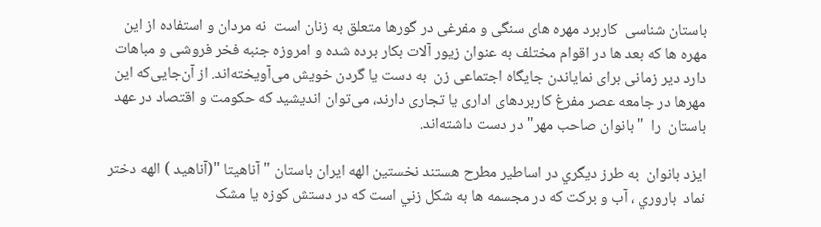باستان شناسی  کاربرد مهره های سنگی و مفرغی در گورها متعلق به زنان است  نه مردان و استفاده از این مهره ها که بعد ها در اقوام مختلف به عنوان زیور آلات بکار برده شده و امروزه جنبه فخر فروشی و مباهات دارد دیر زمانی برای نمایاندن جایگاه اجتماعی‌ زن  به دست یا گردن خویش می‌‌‌آویخته‌اند. از آن‌جایی‌که این مهرها در جامعه عصر مفرغ کاربردهای اداری یا تجاری دارند، می‌توان اندیشید که حکومت و اقتصاد در عهد باستان  را  "بانوان صاحب مهر" در دست داشته‌اند.

ايزد بانوان  به طرز ديگري در اساطير مطرح هستند نخستین الهه ايران باستان "آناهيتا "(آناهيد ) الهه دختر نماد  باروري ، آب و برکت که در مجسمه ها به شکل زني است که در دستش کوزه يا مشک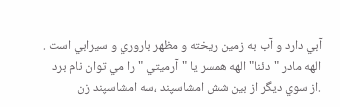آبي دارد و آب به زمين ريخته و مظهر باروري و سيرابي است .   الهه مادر "دئنا" الهه همسر يا "آرميتي " را مي توان نام برد .از سوي ديگر از بين شش امشاسپند ،سه امشاسپند زن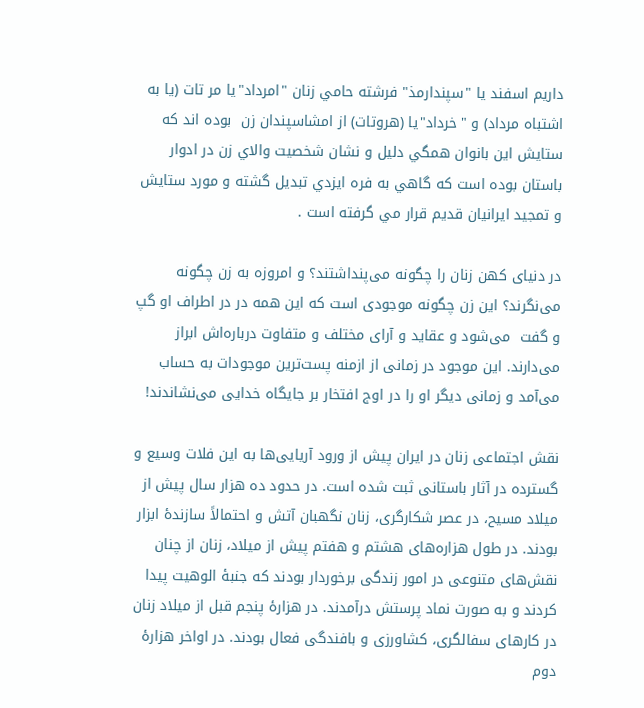داريم اسفند یا "سپندارمذ" فرشته حامي زنان "امرداد"يا مر تات (یا به اشتباه مرداد) و "خرداد"يا (هروتات) از امشاسپندان زن  بوده اند که ستايش اين بانوان همگي دليل و نشان شخصيت والاي زن در ادوار باستان بوده است که گاهي به فره ايزدي تبديل گشته و مورد ستايش و تمجيد ايرانيان قديم قرار مي گرفته است .

در دنیای کهن زنان را چگونه می‌پنداشتند؟ و امروزه به زن چگونه می‌نگرند؟ این زن چگونه موجودی است که این همه در در اطراف او گپ و گفت  می‌شود و عقاید و آرای مختلف و متفاوت درباره‌اش ابراز می‌دارند. این موجود در زمانی از ازمنه پست‌ترین موجودات به حساب می‌آمد و زمانی دیگر او را در اوج افتخار بر جایگاه خدایی می‌نشاندند!

نقش اجتماعی زنان در ایران پیش از ورود آریایی‌ها به این فلات وسیع و گسترده در آثار باستانی ثبت شده است. در حدود ده هزار سال پیش از میلاد مسیح، در عصر شکارگری، زنان نگهبان آتش و احتمالاً سازندۀ ابزار بودند. در طول هزاره‌های هشتم و هفتم پیش از میلاد، زنان از چنان نقش‌های متنوعی در امور زندگی برخوردار بودند که جنبۀ الوهیت پیدا کردند و به صورت نماد پرستش درآمدند. در هزارۀ پنجم قبل از میلاد زنان در کارهای سفالگری، کشاورزی و بافندگی فعال بودند. در اواخر هزارۀ دوم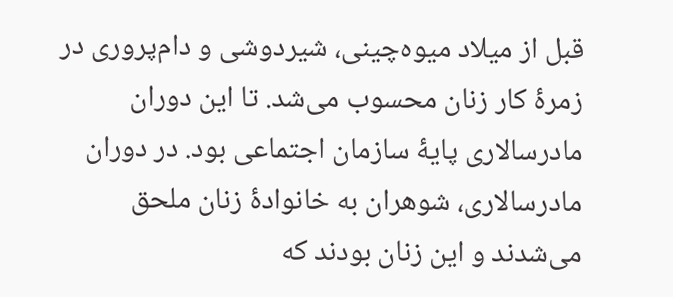قبل از میلاد میوه‌چینی، شیردوشی و دام‌پروری در زمرۀ کار زنان محسوب می‌شد. تا این دوران مادرسالاری پایۀ سازمان اجتماعی بود. در دوران مادرسالاری، شوهران به خانوادۀ زنان ملحق می‌شدند و این زنان بودند که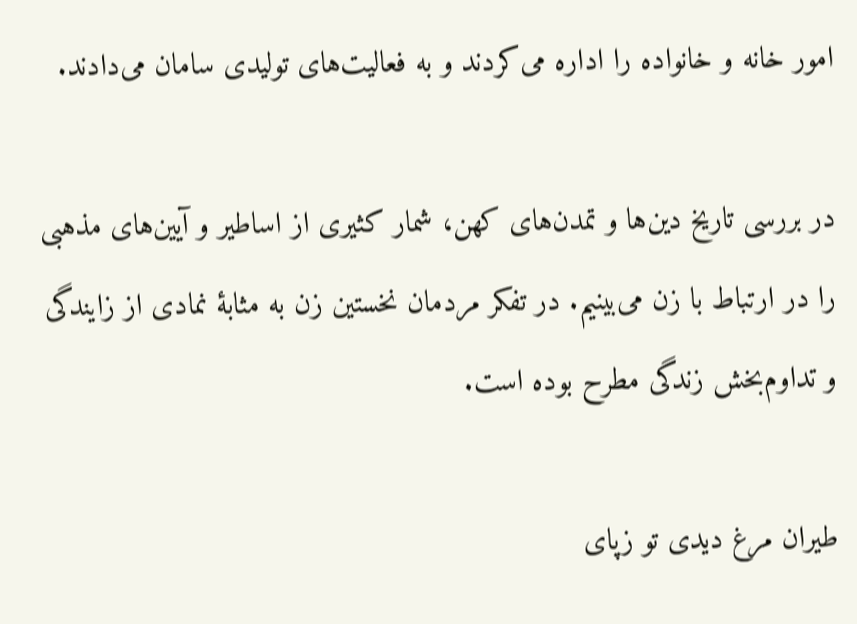امور خانه و خانواده را اداره می‌کردند و به فعالیت‌های تولیدی سامان می‌دادند.

در بررسی تاریخ دین‌ها و تمدن‌های کهن، شمار کثیری از اساطیر و آیین‌های مذهبی را در ارتباط با زن می‌بینیم. در تفکر مردمان نخستین زن به مثابۀ نمادی از زایندگی و تداوم‌بخش زندگی مطرح بوده است.

طیران مرغ دیدی تو زپای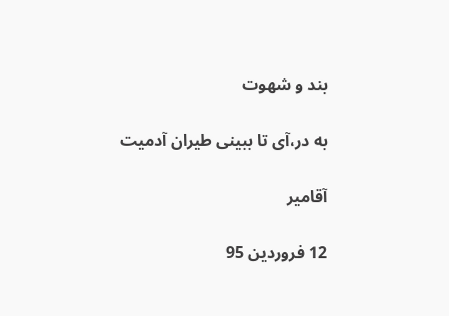بند و شهوت

به در،آی تا ببینی طیران آدمیت

آقامیر

12 فروردین 95